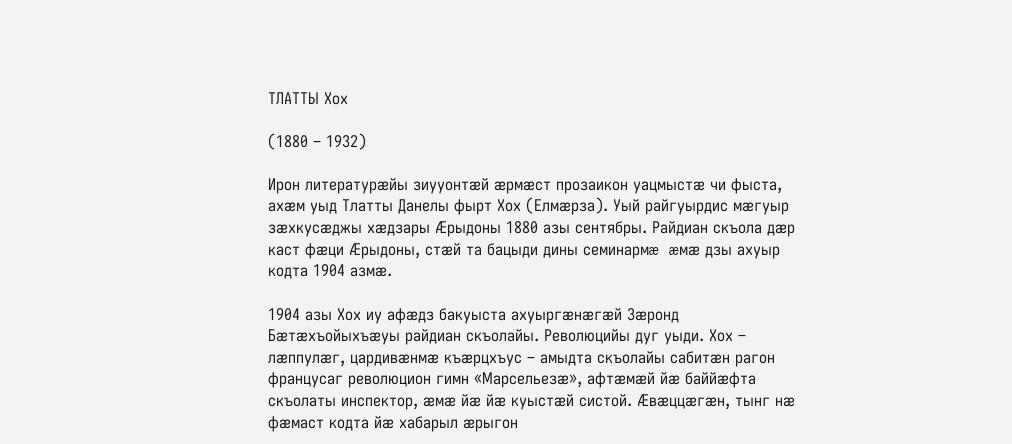ТЛАТТЫ Хох

(1880 – 1932)

Ирон литературæйы зиууонтæй æрмæст прозаикон уацмыстæ чи фыста, ахæм уыд Тлатты Данелы фырт Хох (Елмæрза). Уый райгуырдис мæгуыр зæхкусæджы хæдзары Æрыдоны 1880 азы сентябры. Райдиан скъола дæр каст фæци Æрыдоны, стæй та бацыди дины семинармæ æмæ дзы ахуыр кодта 1904 азмæ.

1904 азы Хох иу афæдз бакуыста ахуыргæнæгæй Зæронд Бæтæхъойыхъæуы райдиан скъолайы. Революцийы дуг уыди. Хох – лæппулæг, цардивæнмæ къæрцхъус – амыдта скъолайы сабитæн рагон францусаг революцион гимн «Марсельезæ», афтæмæй йæ баййæфта скъолаты инспектор, æмæ йæ йæ куыстæй систой. Æвæццæгæн, тынг нæ фæмаст кодта йæ хабарыл æрыгон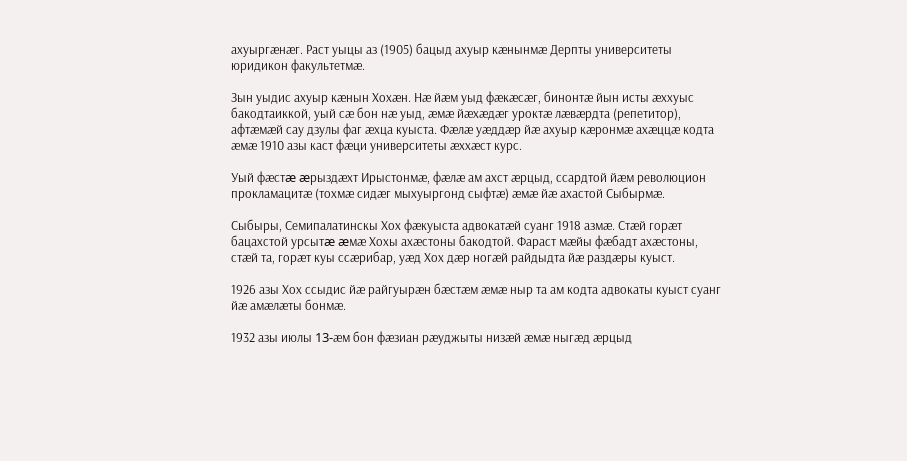ахуыргæнæг. Раст уыцы аз (1905) бацыд ахуыр кæнынмæ Дерпты университеты юридикон факультетмæ.

Зын уыдис ахуыр кæнын Хохæн. Нæ йæм уыд фæкæсæг, бинонтæ йын исты æххуыс бакодтаиккой, уый сæ бон нæ уыд, æмæ йæхæдæг уроктæ лæвæрдта (репетитор), афтæмæй сау дзулы фаг æхца куыста. Фæлæ уæддæр йæ ахуыр кæронмæ ахæццæ кодта æмæ 1910 азы каст фæци университеты æххæст курс.

Уый фæстæ æрыздæхт Ирыстонмæ, фæлæ ам ахст æрцыд, ссардтой йæм революцион прокламацитæ (тохмæ сидæг мыхуыргонд сыфтæ) æмæ йæ ахастой Сыбырмæ.

Сыбыры, Семипалатинскы Хох фæкуыста адвокатæй суанг 1918 азмæ. Стæй горæт бацахстой урсытæ æмæ Хохы ахæстоны бакодтой. Фараст мæйы фæбадт ахæстоны, стæй та, горæт куы ссæрибар, уæд Хох дæр ногæй райдыдта йæ раздæры куыст.

1926 азы Хох ссыдис йæ райгуырæн бæстæм æмæ ныр та ам кодта адвокаты куыст суанг йæ амæлæты бонмæ.

1932 азы июлы 13-æм бон фæзиан рæуджыты низæй æмæ ныгæд æрцыд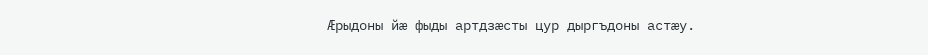Æрыдоны йæ фыды артдзæсты цур дыргъдоны астæу.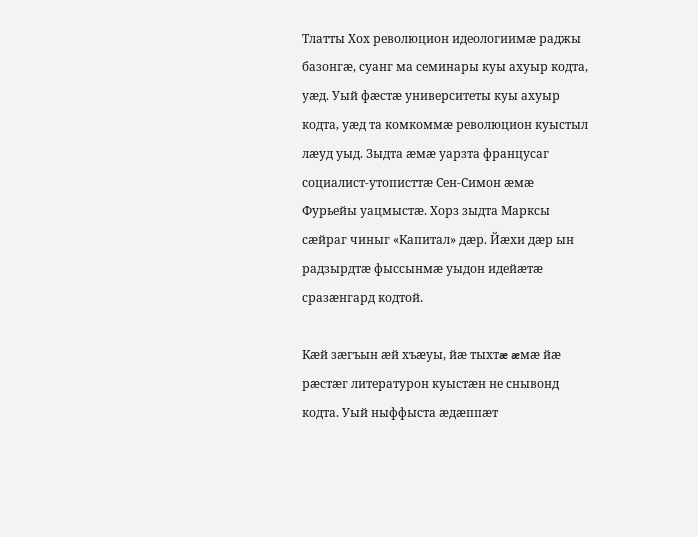Тлатты Хох революцион идеологиимæ раджы базонгæ, суанг ма семинары куы ахуыр кодта, уæд. Уый фæстæ университеты куы ахуыр кодта, уæд та комкоммæ революцион куыстыл лæуд уыд. Зыдта æмæ уарзта францусаг социалист-утописттæ Сен-Симон æмæ Фурьейы уацмыстæ. Хорз зыдта Марксы сæйраг чиныг «Капитал» дæр. Йæхи дæр ын радзырдтæ фыссынмæ уыдон идейæтæ сразæнгард кодтой.

Кæй зæгъын æй хъæуы, йæ тыхтæ æмæ йæ рæстæг литературон куыстæн не снывонд кодта. Уый ныффыста æдæппæт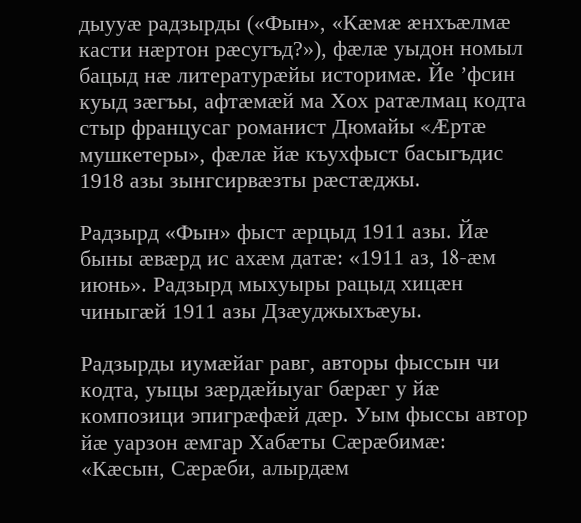дыууæ радзырды («Фын», «Кæмæ æнхъæлмæ касти нæртон рæсугъд?»), фæлæ уыдон номыл бацыд нæ литературæйы историмæ. Йе ’фсин куыд зæгъы, афтæмæй ма Хох ратæлмац кодта стыр францусаг романист Дюмайы «Æртæ мушкетеры», фæлæ йæ къухфыст басыгъдис 1918 азы зынгсирвæзты рæстæджы.

Радзырд «Фын» фыст æрцыд 1911 азы. Йæ быны æвæрд ис ахæм датæ: «1911 аз, 18-æм июнь». Радзырд мыхуыры рацыд хицæн чиныгæй 1911 азы Дзæуджыхъæуы.

Радзырды иумæйаг равг, авторы фыссын чи кодта, уыцы зæрдæйыуаг бæрæг у йæ композици эпигрæфæй дæр. Уым фыссы автор йæ уарзон æмгар Хабæты Сæрæбимæ: «Кæсын, Сæрæби, алырдæм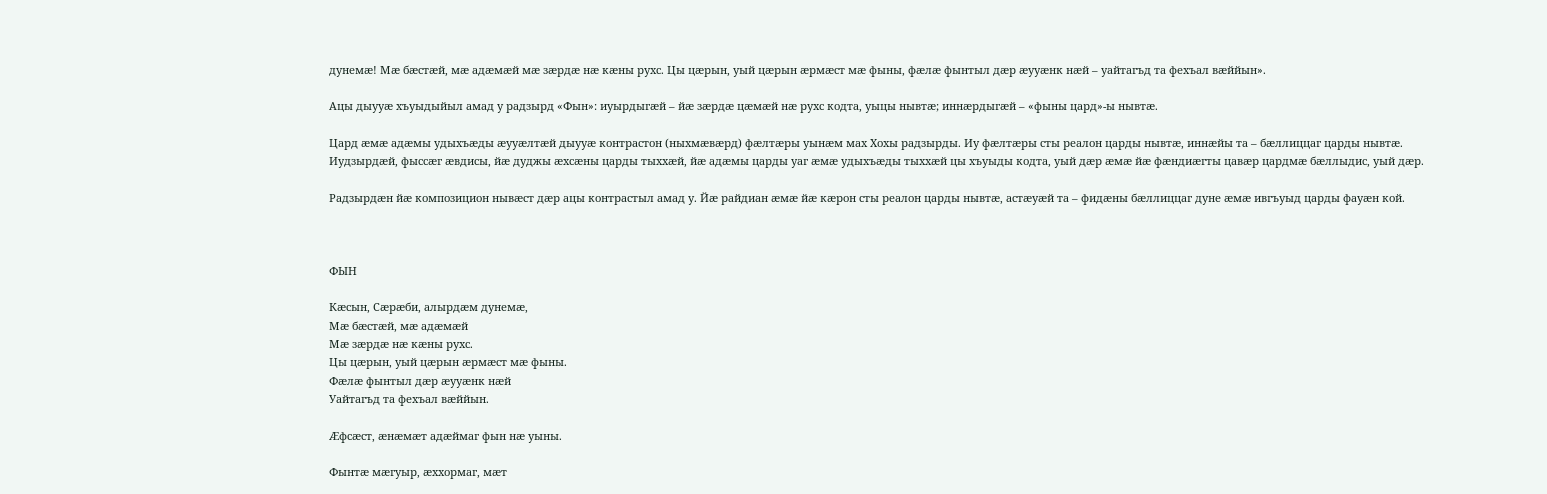дунемæ! Мæ бæстæй, мæ адæмæй мæ зæрдæ нæ кæны рухс. Цы цæрын, уый цæрын æрмæст мæ фыны, фæлæ фынтыл дæр æууæнк нæй – уайтагъд та фехъал вæййын».

Ацы дыууæ хъуыдыйыл амад у радзырд «Фын»: иуырдыгæй – йæ зæрдæ цæмæй нæ рухс кодта, уыцы нывтæ; иннæрдыгæй – «фыны цард»-ы нывтæ.

Цард æмæ адæмы удыхъæды æууæлтæй дыууæ контрастон (ныхмæвæрд) фæлтæры уынæм мах Хохы радзырды. Иу фæлтæры сты реалон царды нывтæ, иннæйы та – бæллиццаг царды нывтæ. Иудзырдæй, фыссæг æвдисы, йæ дуджы æхсæны царды тыххæй, йæ адæмы царды уаг æмæ удыхъæды тыххæй цы хъуыды кодта, уый дæр æмæ йæ фæндиæгты цавæр цардмæ бæллыдис, уый дæр.

Радзырдæн йæ композицион нывæст дæр ацы контрастыл амад у. Йæ райдиан æмæ йæ кæрон сты реалон царды нывтæ, астæуæй та – фидæны бæллиццаг дуне æмæ ивгъуыд царды фауæн кой.



ФЫН

Кæсын, Сæрæби, алырдæм дунемæ,
Мæ бæстæй, мæ адæмæй
Мæ зæрдæ нæ кæны рухс.
Цы цæрын, уый цæрын æрмæст мæ фыны.
Фæлæ фынтыл дæр æууæнк нæй
Уайтагъд та фехъал вæййын.

Æфсæст, æнæмæт адæймаг фын нæ уыны.

Фынтæ мæгуыр, æххормаг, мæт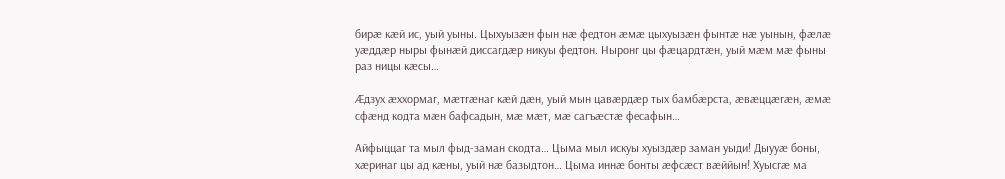бирæ кæй ис, уый уыны. Цыхуызæн фын нæ федтон æмæ цыхуызæн фынтæ нæ уынын, фæлæ уæддæр ныры фынæй диссагдæр никуы федтон. Ныронг цы фæцардтæн, уый мæм мæ фыны раз ницы кæсы…

Æдзух æххормаг, мæтгæнаг кæй дæн, уый мын цавæрдæр тых бамбæрста, æвæццæгæн, æмæ сфæнд кодта мæн бафсадын, мæ мæт, мæ сагъæстæ фесафын…

Айфыццаг та мыл фыд-заман скодта… Цыма мыл искуы хуыздæр заман уыди! Дыууæ боны, хæринаг цы ад кæны, уый нæ базыдтон… Цыма иннæ бонты æфсæст вæййын! Хуысгæ ма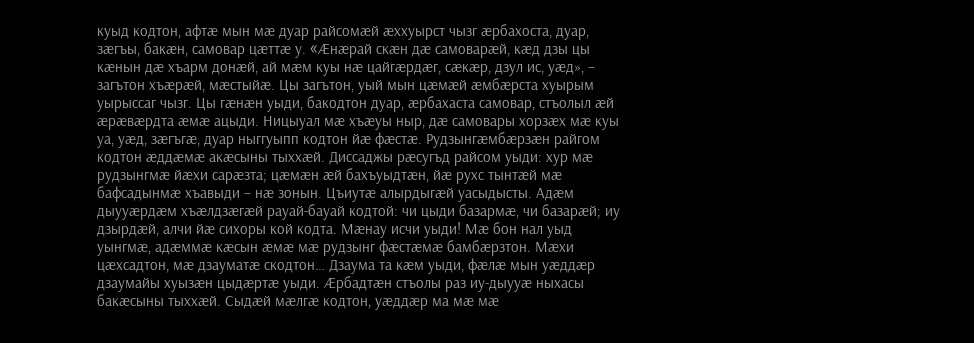куыд кодтон, афтæ мын мæ дуар райсомæй æххуырст чызг æрбахоста, дуар, зæгъы, бакæн, самовар цæттæ у. «Æнæрай скæн дæ самоварæй, кæд дзы цы кæнын дæ хъарм донæй, ай мæм куы нæ цайгæрдæг, сæкæр, дзул ис, уæд», – загътон хъæрæй, мæстыйæ. Цы загътон, уый мын цæмæй æмбæрста хуырым уырыссаг чызг. Цы гæнæн уыди, бакодтон дуар, æрбахаста самовар, стъолыл æй æрæвæрдта æмæ ацыди. Ницыуал мæ хъæуы ныр, дæ самовары хорзæх мæ куы уа, уæд, зæгъгæ, дуар ныггуыпп кодтон йæ фæстæ. Рудзынгæмбæрзæн райгом кодтон æддæмæ акæсыны тыххæй. Диссаджы рæсугъд райсом уыди: хур мæ рудзынгмæ йæхи сарæзта; цæмæн æй бахъуыдтæн, йæ рухс тынтæй мæ бафсадынмæ хъавыди – нæ зонын. Цъиутæ алырдыгæй уасыдысты. Адæм дыууæрдæм хъæлдзæгæй рауай-бауай кодтой: чи цыди базармæ, чи базарæй; иу дзырдæй, алчи йæ сихоры кой кодта. Мæнау исчи уыди! Мæ бон нал уыд уынгмæ, адæммæ кæсын æмæ мæ рудзынг фæстæмæ бамбæрзтон. Мæхи цæхсадтон, мæ дзауматæ скодтон… Дзаума та кæм уыди, фæлæ мын уæддæр дзаумайы хуызæн цыдæртæ уыди. Æрбадтæн стъолы раз иу-дыууæ ныхасы бакæсыны тыххæй. Сыдæй мæлгæ кодтон, уæддæр ма мæ мæ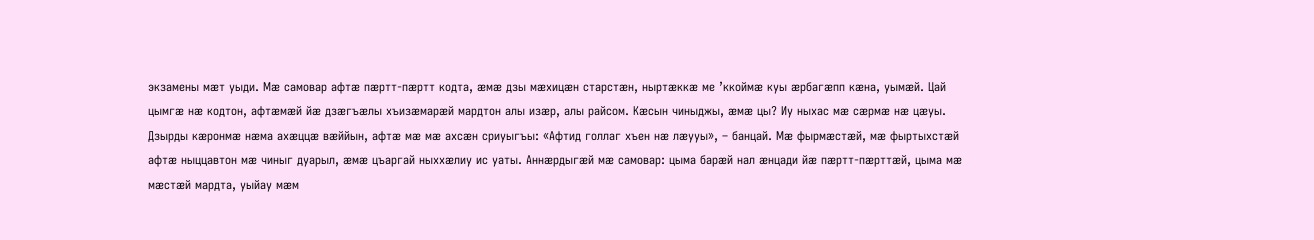экзамены мæт уыди. Мæ самовар афтæ пæртт-пæртт кодта, æмæ дзы мæхицæн старстæн, ныртæккæ ме ’ккоймæ куы æрбагæпп кæна, уымæй. Цай цымгæ нæ кодтон, афтæмæй йæ дзæгъæлы хъизæмарæй мардтон алы изæр, алы райсом. Кæсын чиныджы, æмæ цы? Иу ныхас мæ сæрмæ нæ цæуы. Дзырды кæронмæ нæма ахæццæ вæййын, афтæ мæ мæ ахсæн сриуыгъы: «Афтид голлаг хъен нæ лæууы», – банцай. Мæ фырмæстæй, мæ фыртыхстæй афтæ ныццавтон мæ чиныг дуарыл, æмæ цъаргай ныххæлиу ис уаты. Аннæрдыгæй мæ самовар: цыма барæй нал æнцади йæ пæртт-пæрттæй, цыма мæ мæстæй мардта, уыйау мæм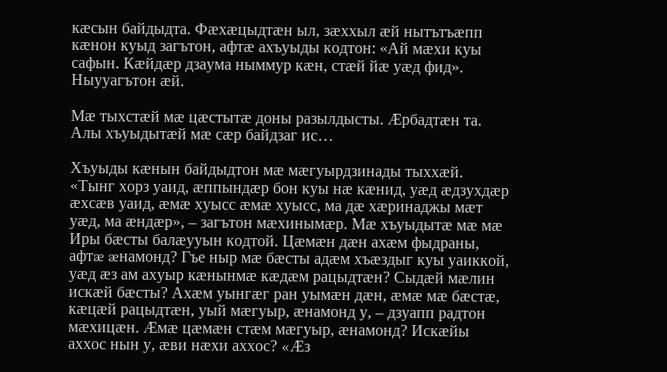кæсын байдыдта. Фæхæцыдтæн ыл, зæххыл æй нытътъæпп кæнон куыд загътон, афтæ ахъуыды кодтон: «Ай мæхи куы сафын. Кæйдæр дзаума ныммур кæн, стæй йæ уæд фид». Ныууагътон æй.

Мæ тыхстæй мæ цæстытæ доны разылдысты. Æрбадтæн та. Алы хъуыдытæй мæ сæр байдзаг ис…

Хъуыды кæнын байдыдтон мæ мæгуырдзинады тыххæй. «Тынг хорз уаид, æппындæр бон куы нæ кæнид, уæд æдзухдæр æхсæв уаид, æмæ хуысс æмæ хуысс, ма дæ хæринаджы мæт уæд, ма æндæр», – загътон мæхинымæр. Мæ хъуыдытæ мæ мæ Иры бæсты балæууын кодтой. Цæмæн дæн ахæм фыдраны, афтæ æнамонд? Гъе ныр мæ бæсты адæм хъæздыг куы уаиккой, уæд æз ам ахуыр кæнынмæ кæдæм рацыдтæн? Сыдæй мæлин искæй бæсты? Ахæм уынгæг ран уымæн дæн, æмæ мæ бæстæ, кæцæй рацыдтæн, уый мæгуыр, æнамонд у, – дзуапп радтон мæхицæн. Æмæ цæмæн стæм мæгуыр, æнамонд? Искæйы аххос нын у, æви нæхи аххос? «Æз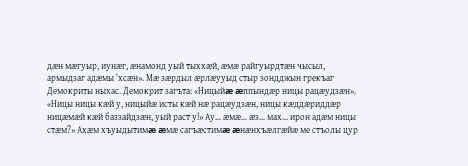дæн мæгуыр, иунæг, æнамонд уый тыххæй, æмæ райгуырдтæн чысыл, армыдзаг адæмы ‘хсæн». Мæ зæрдыл æрлæууыд стыр зондджын грекъаг Демокриты ныхас. Демокрит загъта: «Ницыйæ æппындæр ницы рацæудзæн». «Ницы ницы кæй у, ницыйæ исты кæй нæ рацæудзæн, ницы кæддæриддæр ницæмæй кæй баззайдзæн, уый раст у!» Ау… æмæ… æз… мах… ирон адæм ницы стæм?» Ахæм хъуыдытимæ æмæ сагъæстимæ æнæнхъæлгæйæ ме стъолы цур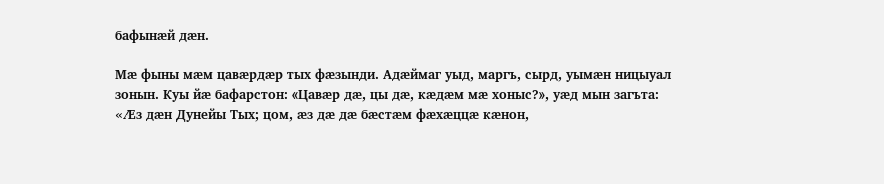бафынæй дæн.

Мæ фыны мæм цавæрдæр тых фæзынди. Адæймаг уыд, маргъ, сырд, уымæн ницыуал зонын. Куы йæ бафарстон: «Цавæр дæ, цы дæ, кæдæм мæ хоныс?», уæд мын загъта: «Æз дæн Дунейы Тых; цом, æз дæ дæ бæстæм фæхæццæ кæнон,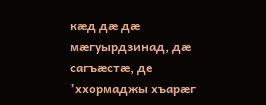кæд дæ дæ мæгуырдзинад, дæ сагъæстæ, де ’ххормаджы хъарæг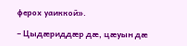ферох уаиккой».

– Цыдæриддæр дæ, цæуын дæ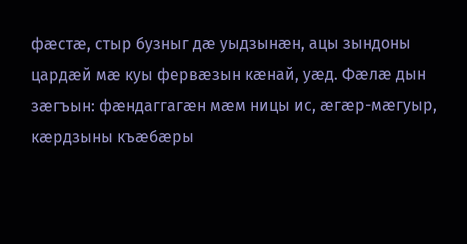фæстæ, стыр бузныг дæ уыдзынæн, ацы зындоны цардæй мæ куы фервæзын кæнай, уæд. Фæлæ дын зæгъын: фæндаггагæн мæм ницы ис, æгæр-мæгуыр, кæрдзыны къæбæры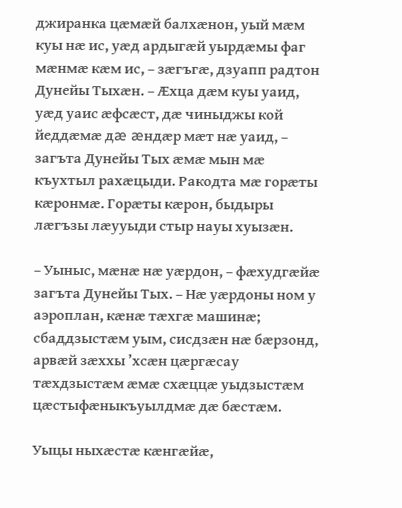джиранка цæмæй балхæнон, уый мæм куы нæ ис, уæд ардыгæй уырдæмы фаг мæнмæ кæм ис, – зæгъгæ, дзуапп радтон Дунейы Тыхæн. – Æхца дæм куы уаид, уæд уаис æфсæст, дæ чиныджы кой йеддæмæ дæ æндæр мæт нæ уаид, – загъта Дунейы Тых æмæ мын мæ къухтыл рахæцыди. Ракодта мæ горæты кæронмæ. Горæты кæрон, быдыры лæгъзы лæууыди стыр науы хуызæн.

– Уыныс, мæнæ нæ уæрдон, – фæхудгæйæ загъта Дунейы Тых. – Нæ уæрдоны ном у аэроплан, кæнæ тæхгæ машинæ; сбаддзыстæм уым, сисдзæн нæ бæрзонд, арвæй зæххы ’хсæн цæргæсау тæхдзыстæм æмæ схæццæ уыдзыстæм цæстыфæныкъуылдмæ дæ бæстæм.

Уыцы ныхæстæ кæнгæйæ,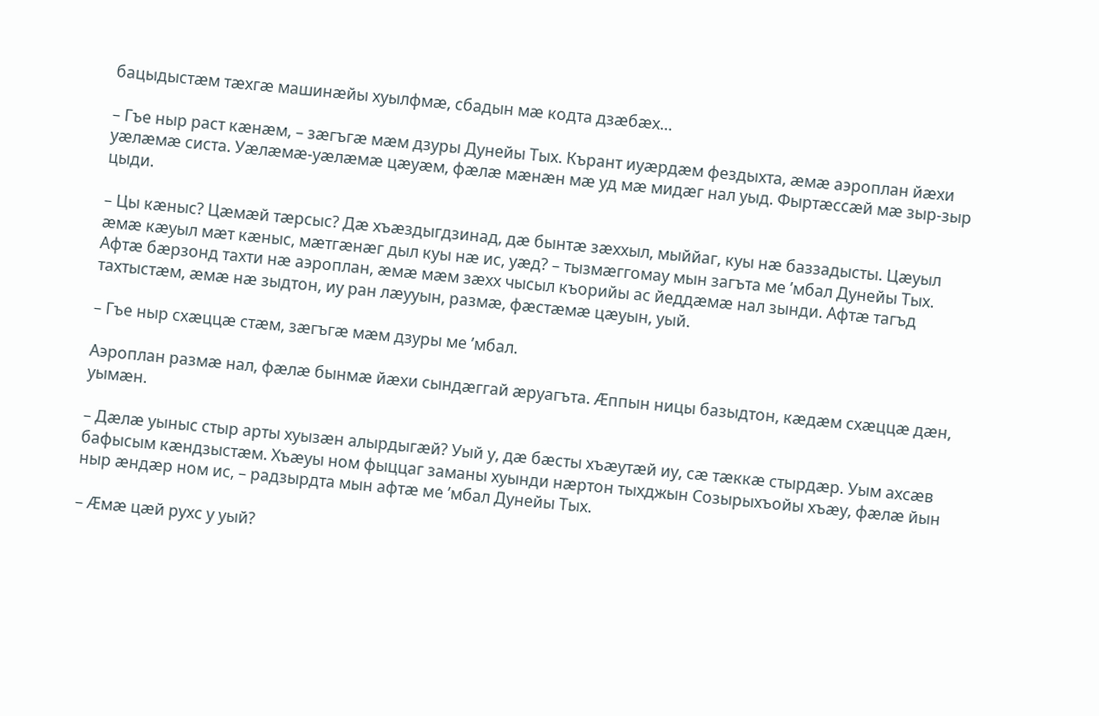бацыдыстæм тæхгæ машинæйы хуылфмæ, сбадын мæ кодта дзæбæх…

– Гъе ныр раст кæнæм, – зæгъгæ мæм дзуры Дунейы Тых. Кърант иуæрдæм фездыхта, æмæ аэроплан йæхи уæлæмæ систа. Уæлæмæ-уæлæмæ цæуæм, фæлæ мæнæн мæ уд мæ мидæг нал уыд. Фыртæссæй мæ зыр-зыр цыди.

– Цы кæныс? Цæмæй тæрсыс? Дæ хъæздыгдзинад, дæ бынтæ зæххыл, мыййаг, куы нæ баззадысты. Цæуыл æмæ кæуыл мæт кæныс, мæтгæнæг дыл куы нæ ис, уæд? – тызмæггомау мын загъта ме ’мбал Дунейы Тых. Афтæ бæрзонд тахти нæ аэроплан, æмæ мæм зæхх чысыл къорийы ас йеддæмæ нал зынди. Афтæ тагъд тахтыстæм, æмæ нæ зыдтон, иу ран лæууын, размæ, фæстæмæ цæуын, уый.

– Гъе ныр схæццæ стæм, зæгъгæ мæм дзуры ме ’мбал.

Аэроплан размæ нал, фæлæ бынмæ йæхи сындæггай æруагъта. Æппын ницы базыдтон, кæдæм схæццæ дæн, уымæн.

– Дæлæ уыныс стыр арты хуызæн алырдыгæй? Уый у, дæ бæсты хъæутæй иу, сæ тæккæ стырдæр. Уым ахсæв бафысым кæндзыстæм. Хъæуы ном фыццаг заманы хуынди нæртон тыхджын Созырыхъойы хъæу, фæлæ йын ныр æндæр ном ис, – радзырдта мын афтæ ме ’мбал Дунейы Тых.

– Æмæ цæй рухс у уый?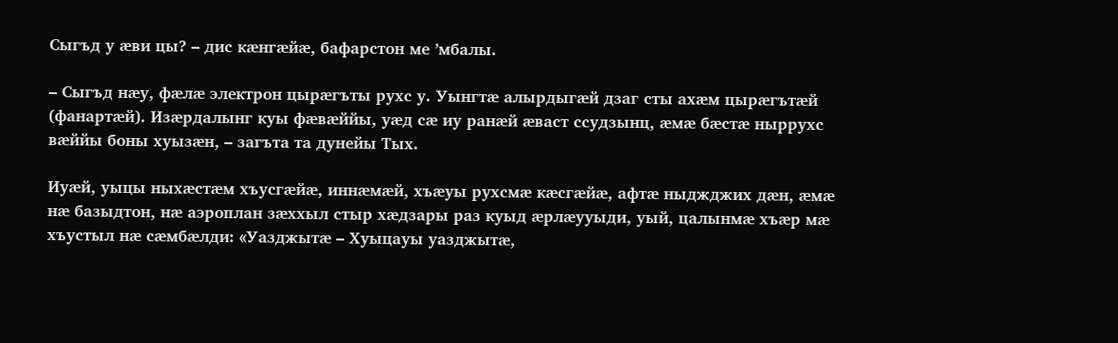Сыгъд у æви цы? – дис кæнгæйæ, бафарстон ме ’мбалы.

– Сыгъд нæу, фæлæ электрон цырæгъты рухс у. Уынгтæ алырдыгæй дзаг сты ахæм цырæгътæй (фанартæй). Изæрдалынг куы фæвæййы, уæд сæ иу ранæй æваст ссудзынц, æмæ бæстæ ныррухс вæййы боны хуызæн, – загъта та дунейы Тых.

Иуæй, уыцы ныхæстæм хъусгæйæ, иннæмæй, хъæуы рухсмæ кæсгæйæ, афтæ ныджджих дæн, æмæ нæ базыдтон, нæ аэроплан зæххыл стыр хæдзары раз куыд æрлæууыди, уый, цалынмæ хъæр мæ хъустыл нæ сæмбæлди: «Уазджытæ – Хуыцауы уазджытæ,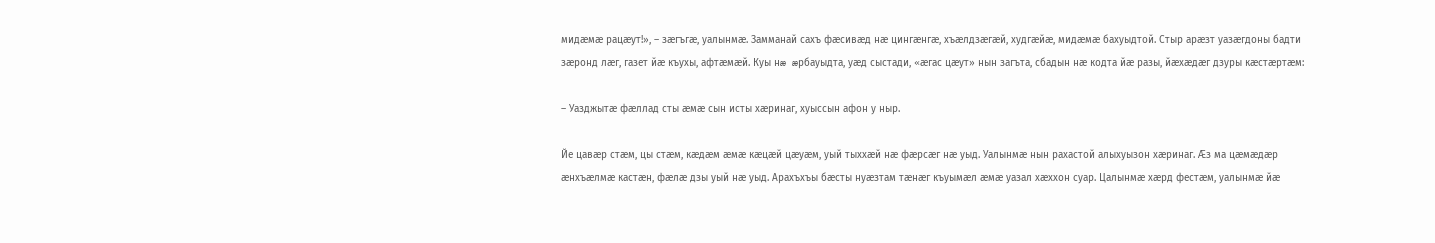мидæмæ рацæут!», – зæгъгæ, уалынмæ. Замманай сахъ фæсивæд нæ цингæнгæ, хъæлдзæгæй, худгæйæ, мидæмæ бахуыдтой. Стыр арæзт уазæгдоны бадти зæронд лæг, газет йæ къухы, афтæмæй. Куы нæ æрбауыдта, уæд сыстади, «æгас цæут» нын загъта, сбадын нæ кодта йæ разы, йæхæдæг дзуры кæстæртæм:

– Уазджытæ фæллад сты æмæ сын исты хæринаг, хуыссын афон у ныр.

Йе цавæр стæм, цы стæм, кæдæм æмæ кæцæй цæуæм, уый тыххæй нæ фæрсæг нæ уыд. Уалынмæ нын рахастой алыхуызон хæринаг. Æз ма цæмæдæр æнхъæлмæ кастæн, фæлæ дзы уый нæ уыд. Арахъхъы бæсты нуæзтам тæнæг къуымæл æмæ уазал хæххон суар. Цалынмæ хæрд фестæм, уалынмæ йæ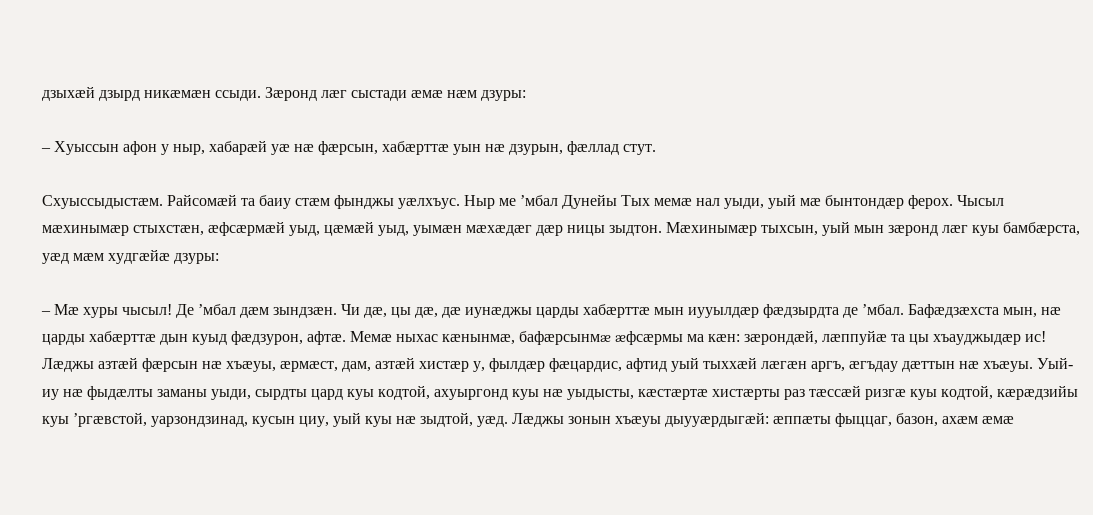дзыхæй дзырд никæмæн ссыди. Зæронд лæг сыстади æмæ нæм дзуры:

– Хуыссын афон у ныр, хабарæй уæ нæ фæрсын, хабæрттæ уын нæ дзурын, фæллад стут.

Схуыссыдыстæм. Райсомæй та баиу стæм фынджы уæлхъус. Ныр ме ’мбал Дунейы Тых мемæ нал уыди, уый мæ бынтондæр ферох. Чысыл мæхинымæр стыхстæн, æфсæрмæй уыд, цæмæй уыд, уымæн мæхæдæг дæр ницы зыдтон. Мæхинымæр тыхсын, уый мын зæронд лæг куы бамбæрста, уæд мæм худгæйæ дзуры:

– Мæ хуры чысыл! Де ’мбал дæм зындзæн. Чи дæ, цы дæ, дæ иунæджы царды хабæрттæ мын иууылдæр фæдзырдта де ’мбал. Бафæдзæхста мын, нæ царды хабæрттæ дын куыд фæдзурон, афтæ. Мемæ ныхас кæнынмæ, бафæрсынмæ æфсæрмы ма кæн: зæрондæй, лæппуйæ та цы хъауджыдæр ис! Лæджы азтæй фæрсын нæ хъæуы, æрмæст, дам, азтæй хистæр у, фылдæр фæцардис, афтид уый тыххæй лæгæн аргъ, æгъдау дæттын нæ хъæуы. Уый-иу нæ фыдæлты заманы уыди, сырдты цард куы кодтой, ахуыргонд куы нæ уыдысты, кæстæртæ хистæрты раз тæссæй ризгæ куы кодтой, кæрæдзийы куы ’ргæвстой, уарзондзинад, кусын циу, уый куы нæ зыдтой, уæд. Лæджы зонын хъæуы дыууæрдыгæй: æппæты фыццаг, базон, ахæм æмæ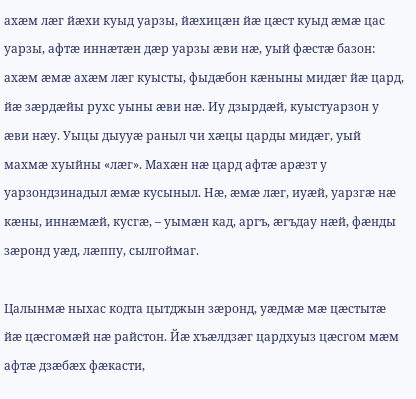ахæм лæг йæхи куыд уарзы, йæхицæн йæ цæст куыд æмæ цас уарзы, афтæ иннæтæн дæр уарзы æви нæ, уый фæстæ базон: ахæм æмæ ахæм лæг куысты, фыдæбон кæныны мидæг йæ цард, йæ зæрдæйы рухс уыны æви нæ. Иу дзырдæй, куыстуарзон у æви нæу. Уыцы дыууæ раныл чи хæцы царды мидæг, уый махмæ хуыйны «лæг». Махæн нæ цард афтæ арæзт у уарзондзинадыл æмæ кусыныл. Нæ, æмæ лæг, иуæй, уарзгæ нæ кæны, иннæмæй, кусгæ, – уымæн кад, аргъ, æгъдау нæй, фæнды зæронд уæд, лæппу, сылгоймаг.

Цалынмæ ныхас кодта цытджын зæронд, уæдмæ мæ цæстытæ йæ цæсгомæй нæ райстон. Йæ хъæлдзæг цардхуыз цæсгом мæм афтæ дзæбæх фæкасти,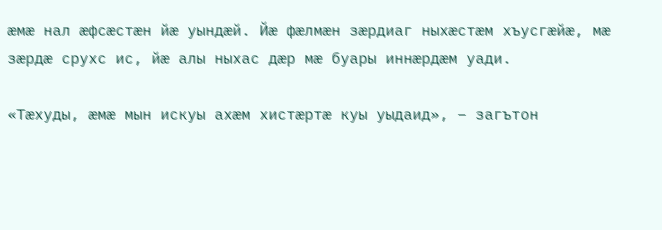æмæ нал æфсæстæн йæ уындæй. Йæ фæлмæн зæрдиаг ныхæстæм хъусгæйæ, мæ зæрдæ срухс ис, йæ алы ныхас дæр мæ буары иннæрдæм уади.

«Тæхуды, æмæ мын искуы ахæм хистæртæ куы уыдаид», – загътон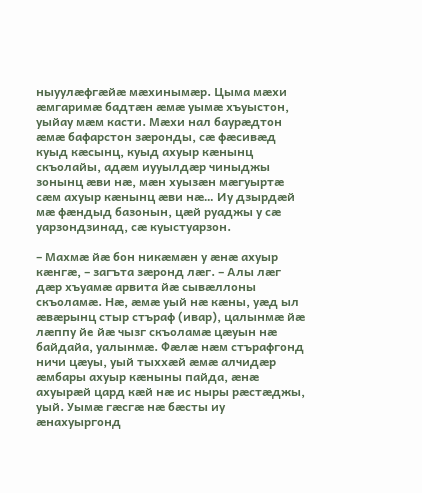ныуулæфгæйæ мæхинымæр. Цыма мæхи æмгаримæ бадтæн æмæ уымæ хъуыстон, уыйау мæм касти. Мæхи нал баурæдтон æмæ бафарстон зæронды, сæ фæсивæд куыд кæсынц, куыд ахуыр кæнынц скъолайы, адæм иууылдæр чиныджы зонынц æви нæ, мæн хуызæн мæгуыртæ сæм ахуыр кæнынц æви нæ… Иу дзырдæй мæ фæндыд базонын, цæй руаджы у сæ уарзондзинад, сæ куыстуарзон.

– Махмæ йæ бон никæмæн у æнæ ахуыр кæнгæ, – загъта зæронд лæг. – Алы лæг дæр хъуамæ арвита йæ сывæллоны скъоламæ. Нæ, æмæ уый нæ кæны, уæд ыл æвæрынц стыр стъраф (ивар), цалынмæ йæ лæппу йе йæ чызг скъоламæ цæуын нæ байдайа, уалынмæ. Фæлæ нæм стърафгонд ничи цæуы, уый тыххæй æмæ алчидæр æмбары ахуыр кæныны пайда, æнæ ахуырæй цард кæй нæ ис ныры рæстæджы, уый. Уымæ гæсгæ нæ бæсты иу æнахуыргонд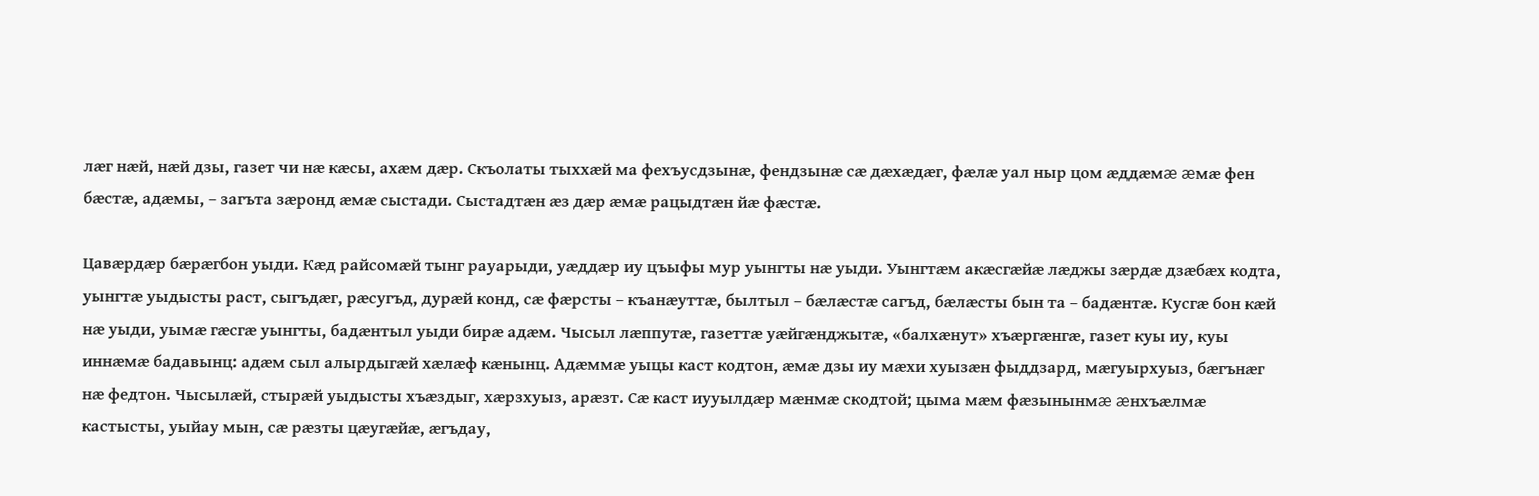лæг нæй, нæй дзы, газет чи нæ кæсы, ахæм дæр. Скъолаты тыххæй ма фехъусдзынæ, фендзынæ сæ дæхæдæг, фæлæ уал ныр цом æддæмæ æмæ фен бæстæ, адæмы, – загъта зæронд æмæ сыстади. Сыстадтæн æз дæр æмæ рацыдтæн йæ фæстæ.

Цавæрдæр бæрæгбон уыди. Кæд райсомæй тынг рауарыди, уæддæр иу цъыфы мур уынгты нæ уыди. Уынгтæм акæсгæйæ лæджы зæрдæ дзæбæх кодта, уынгтæ уыдысты раст, сыгъдæг, рæсугъд, дурæй конд, сæ фæрсты – къанæуттæ, былтыл – бæлæстæ сагъд, бæлæсты бын та – бадæнтæ. Кусгæ бон кæй нæ уыди, уымæ гæсгæ уынгты, бадæнтыл уыди бирæ адæм. Чысыл лæппутæ, газеттæ уæйгæнджытæ, «балхæнут» хъæргæнгæ, газет куы иу, куы иннæмæ бадавынц: адæм сыл алырдыгæй хæлæф кæнынц. Адæммæ уыцы каст кодтон, æмæ дзы иу мæхи хуызæн фыддзард, мæгуырхуыз, бæгънæг нæ федтон. Чысылæй, стырæй уыдысты хъæздыг, хæрзхуыз, арæзт. Сæ каст иууылдæр мæнмæ скодтой; цыма мæм фæзынынмæ æнхъæлмæ кастысты, уыйау мын, сæ рæзты цæугæйæ, æгъдау,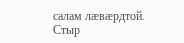салам лæвæрдтой. Стыр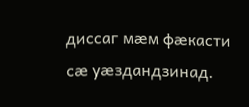диссаг мæм фæкасти сæ уæздандзинад.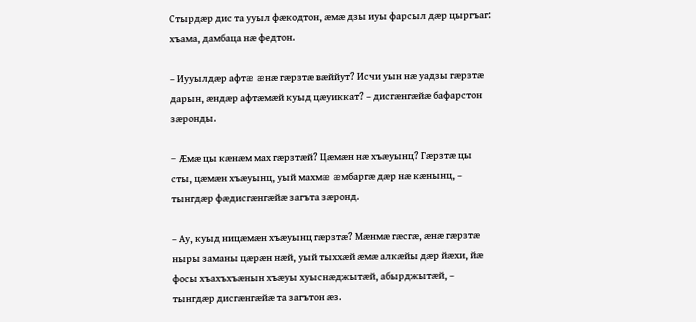Стырдæр дис та ууыл фæкодтон, æмæ дзы иуы фарсыл дæр цыргъаг: хъама, дамбаца нæ федтон.

– Иууылдæр афтæ æнæ гæрзтæ вæййут? Исчи уын нæ уадзы гæрзтæ дарын, æндæр афтæмæй куыд цæуиккат? – дисгæнгæйæ бафарстон зæронды.

– Æмæ цы кæнæм мах гæрзтæй? Цæмæн нæ хъæуынц? Гæрзтæ цы сты, цæмæн хъæуынц, уый махмæ æмбаргæ дæр нæ кæнынц, – тынгдæр фæдисгæнгæйæ загъта зæронд.

– Ау, куыд ницæмæн хъæуынц гæрзтæ? Мæнмæ гæсгæ, æнæ гæрзтæ ныры заманы цæрæн нæй, уый тыххæй æмæ алкæйы дæр йæхи, йæ фосы хъахъхъæнын хъæуы хуыснæджытæй, абырджытæй, – тынгдæр дисгæнгæйæ та загътон æз.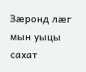Зæронд лæг мын уыцы сахат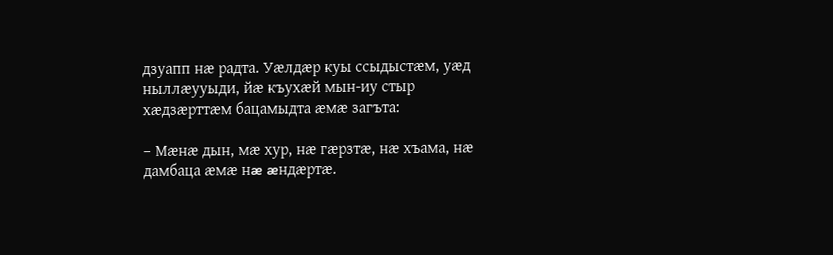дзуапп нæ радта. Уæлдæр куы ссыдыстæм, уæд ныллæууыди, йæ къухæй мын-иу стыр хæдзæрттæм бацамыдта æмæ загъта:

– Мæнæ дын, мæ хур, нæ гæрзтæ, нæ хъама, нæ дамбаца æмæ нæ æндæртæ.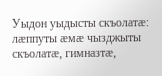Уыдон уыдысты скъолатæ: лæппуты æмæ чызджыты скъолатæ, гимназтæ,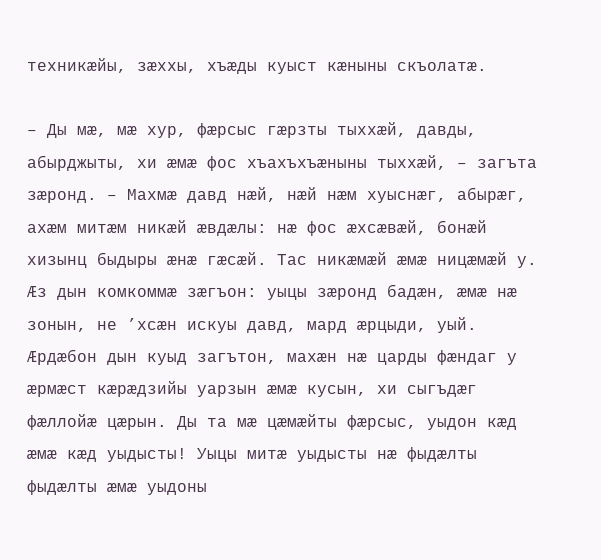техникæйы, зæххы, хъæды куыст кæныны скъолатæ.

– Ды мæ, мæ хур, фæрсыс гæрзты тыххæй, давды, абырджыты, хи æмæ фос хъахъхъæныны тыххæй, – загъта зæронд. – Махмæ давд нæй, нæй нæм хуыснæг, абырæг, ахæм митæм никæй æвдæлы: нæ фос æхсæвæй, бонæй хизынц быдыры æнæ гæсæй. Тас никæмæй æмæ ницæмæй у. Æз дын комкоммæ зæгъон: уыцы зæронд бадæн, æмæ нæ зонын, не ’хсæн искуы давд, мард æрцыди, уый. Æрдæбон дын куыд загътон, махæн нæ царды фæндаг у æрмæст кæрæдзийы уарзын æмæ кусын, хи сыгъдæг фæллойæ цæрын. Ды та мæ цæмæйты фæрсыс, уыдон кæд æмæ кæд уыдысты! Уыцы митæ уыдысты нæ фыдæлты фыдæлты æмæ уыдоны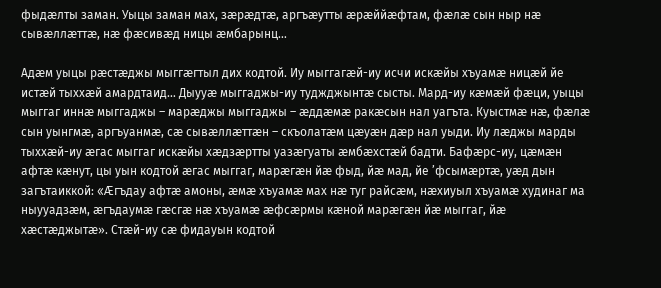фыдæлты заман. Уыцы заман мах, зæрæдтæ, аргъæутты æрæййæфтам, фæлæ сын ныр нæ сывæллæттæ, нæ фæсивæд ницы æмбарынц…

Адæм уыцы рæстæджы мыггæгтыл дих кодтой. Иу мыггагæй-иу исчи искæйы хъуамæ ницæй йе истæй тыххæй амардтаид… Дыууæ мыггаджы-иу туджджынтæ сысты. Мард-иу кæмæй фæци, уыцы мыггаг иннæ мыггаджы – марæджы мыггаджы – æддæмæ ракæсын нал уагъта. Куыстмæ нæ, фæлæ сын уынгмæ, аргъуанмæ, сæ сывæллæттæн – скъолатæм цæуæн дæр нал уыди. Иу лæджы марды тыххæй-иу æгас мыггаг искæйы хæдзæртты уазæгуаты æмбæхстæй бадти. Бафæрс-иу, цæмæн афтæ кæнут, цы уын кодтой æгас мыггаг, марæгæн йæ фыд, йæ мад, йе ’фсымæртæ, уæд дын загътаиккой: «Æгъдау афтæ амоны, æмæ хъуамæ мах нæ туг райсæм, нæхиуыл хъуамæ худинаг ма ныууадзæм, æгъдаумæ гæсгæ нæ хъуамæ æфсæрмы кæной марæгæн йæ мыггаг, йæ хæстæджытæ». Стæй-иу сæ фидауын кодтой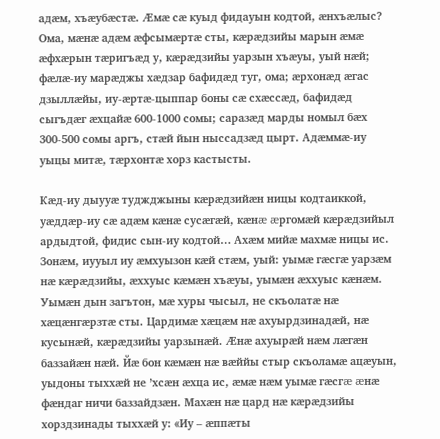адæм, хъæубæстæ. Æмæ сæ куыд фидауын кодтой, æнхъæлыс? Ома, мæнæ адæм æфсымæртæ сты, кæрæдзийы марын æмæ æфхæрын тæригъæд у, кæрæдзийы уарзын хъæуы, уый нæй; фæлæ-иу марæджы хæдзар бафидæд туг, ома; æрхонæд æгас дзыллæйы, иу-æртæ-цыппар боны сæ схæссæд, бафидæд сыгъдæг æхцайæ 600-1000 сомы; саразæд марды номыл бæх 300-500 сомы аргъ, стæй йын ныссадзæд цырт. Адæммæ-иу уыцы митæ, тæрхонтæ хорз кастысты.

Кæд-иу дыууæ туджджыны кæрæдзийæн ницы кодтаиккой, уæддæр-иу сæ адæм кæнæ сусæгæй, кæнæ æргомæй кæрæдзийыл ардыдтой, фидис сын-иу кодтой… Ахæм мийæ махмæ ницы ис. Зонæм, иууыл иу æмхуызон кæй стæм, уый: уымæ гæсгæ уарзæм нæ кæрæдзийы, æххуыс кæмæн хъæуы, уымæн æххуыс кæнæм. Уымæн дын загътон, мæ хуры чысыл, не скъолатæ нæ хæцæнгæрзтæ сты. Цардимæ хæцæм нæ ахуырдзинадæй, нæ кусынæй, кæрæдзийы уарзынæй. Æнæ ахуырæй нæм лæгæн баззайæн нæй. Йæ бон кæмæн нæ вæййы стыр скъоламæ ацæуын, уыдоны тыххæй не ’хсæн æхца ис, æмæ нæм уымæ гæсгæ æнæ фæндаг ничи баззайдзæн. Махæн нæ цард нæ кæрæдзийы хорздзинады тыххæй у: «Иу – æппæты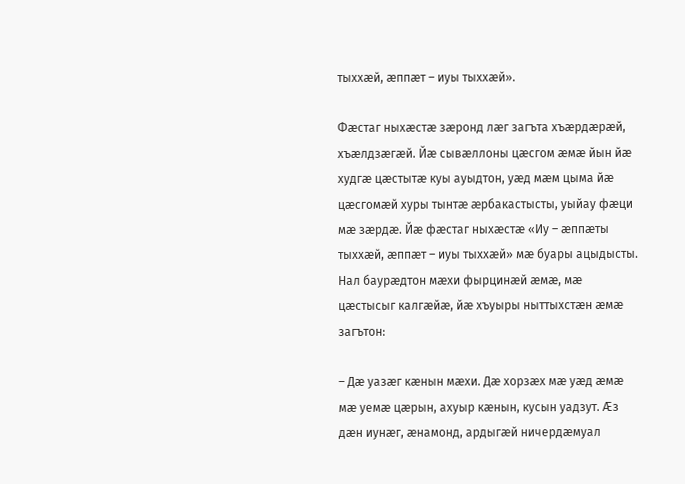тыххæй, æппæт – иуы тыххæй».

Фæстаг ныхæстæ зæронд лæг загъта хъæрдæрæй, хъæлдзæгæй. Йæ сывæллоны цæсгом æмæ йын йæ худгæ цæстытæ куы ауыдтон, уæд мæм цыма йæ цæсгомæй хуры тынтæ æрбакастысты, уыйау фæци мæ зæрдæ. Йæ фæстаг ныхæстæ «Иу – æппæты тыххæй, æппæт – иуы тыххæй» мæ буары ацыдысты. Нал баурæдтон мæхи фырцинæй æмæ, мæ цæстысыг калгæйæ, йæ хъуыры ныттыхстæн æмæ загътон:

– Дæ уазæг кæнын мæхи. Дæ хорзæх мæ уæд æмæ мæ уемæ цæрын, ахуыр кæнын, кусын уадзут. Æз дæн иунæг, æнамонд, ардыгæй ничердæмуал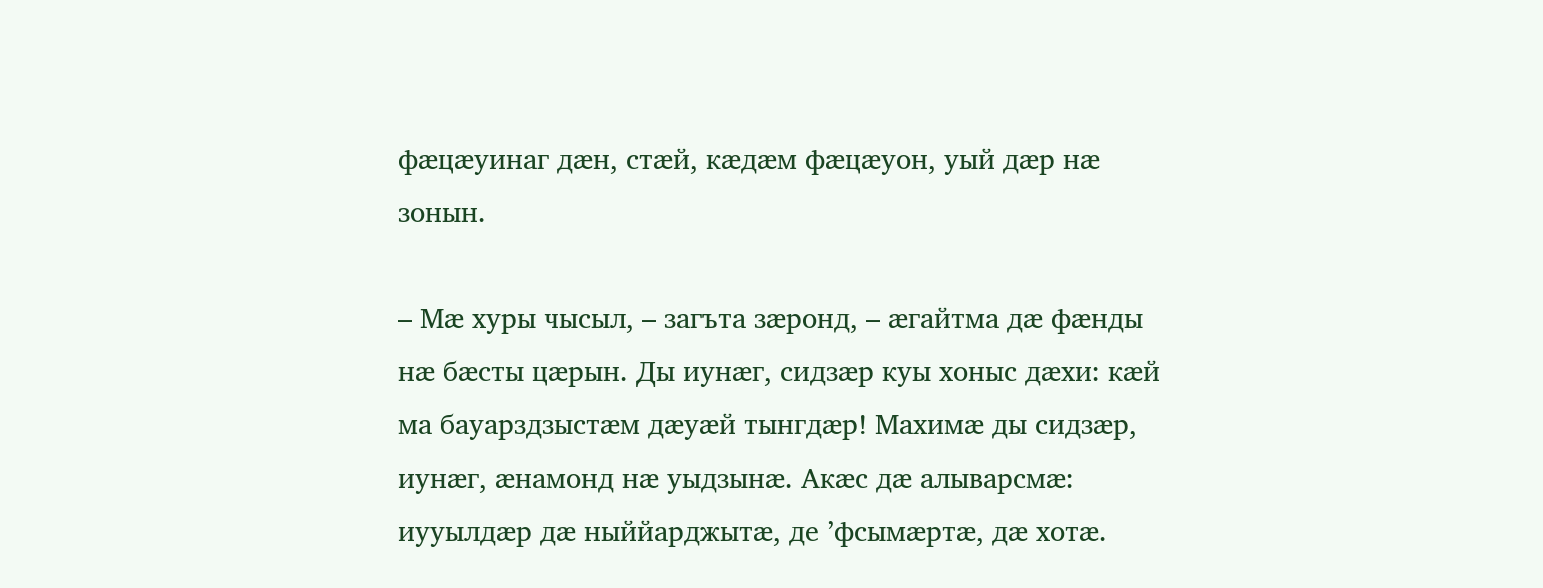фæцæуинаг дæн, стæй, кæдæм фæцæуон, уый дæр нæ зонын.

– Мæ хуры чысыл, – загъта зæронд, – æгайтма дæ фæнды нæ бæсты цæрын. Ды иунæг, сидзæр куы хоныс дæхи: кæй ма бауарздзыстæм дæуæй тынгдæр! Махимæ ды сидзæр, иунæг, æнамонд нæ уыдзынæ. Акæс дæ алыварсмæ: иууылдæр дæ ныййарджытæ, де ’фсымæртæ, дæ хотæ.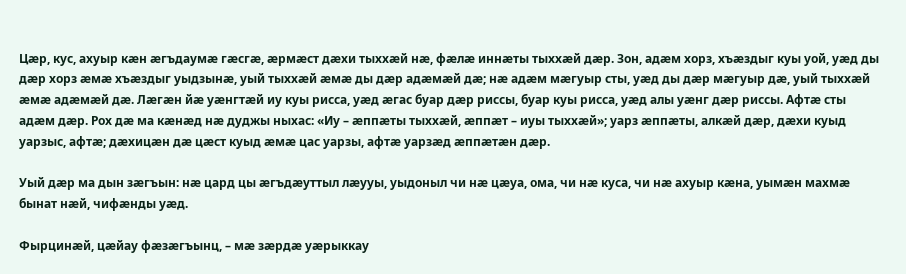Цæр, кус, ахуыр кæн æгъдаумæ гæсгæ, æрмæст дæхи тыххæй нæ, фæлæ иннæты тыххæй дæр. Зон, адæм хорз, хъæздыг куы уой, уæд ды дæр хорз æмæ хъæздыг уыдзынæ, уый тыххæй æмæ ды дæр адæмæй дæ; нæ адæм мæгуыр сты, уæд ды дæр мæгуыр дæ, уый тыххæй æмæ адæмæй дæ. Лæгæн йæ уæнгтæй иу куы рисса, уæд æгас буар дæр риссы, буар куы рисса, уæд алы уæнг дæр риссы. Афтæ сты адæм дæр. Рох дæ ма кæнæд нæ дуджы ныхас: «Иу – æппæты тыххæй, æппæт – иуы тыххæй»; уарз æппæты, алкæй дæр, дæхи куыд уарзыс, афтæ; дæхицæн дæ цæст куыд æмæ цас уарзы, афтæ уарзæд æппæтæн дæр.

Уый дæр ма дын зæгъын: нæ цард цы æгъдæуттыл лæууы, уыдоныл чи нæ цæуа, ома, чи нæ куса, чи нæ ахуыр кæна, уымæн махмæ бынат нæй, чифæнды уæд.

Фырцинæй, цæйау фæзæгъынц, – мæ зæрдæ уæрыккау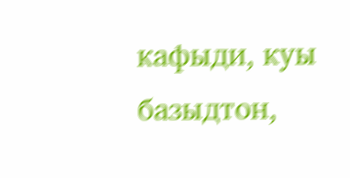кафыди, куы базыдтон,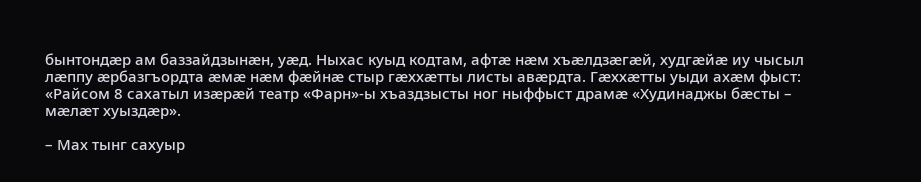бынтондæр ам баззайдзынæн, уæд. Ныхас куыд кодтам, афтæ нæм хъæлдзæгæй, худгæйæ иу чысыл лæппу æрбазгъордта æмæ нæм фæйнæ стыр гæххæтты листы авæрдта. Гæххæтты уыди ахæм фыст: «Райсом 8 сахатыл изæрæй театр «Фарн»-ы хъаздзысты ног ныффыст драмæ «Худинаджы бæсты – мæлæт хуыздæр».

– Мах тынг сахуыр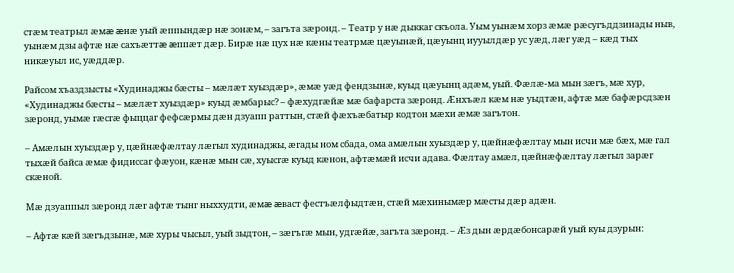стæм театрыл æмæ æнæ уый æппындæр нæ зонæм, – загъта зæронд. – Театр у нæ дыккаг скъола. Уым уынæм хорз æмæ рæсугъддзинады ныв, уынæм дзы афтæ нæ сахъæттæ æппæт дæр. Бирæ нæ цух нæ кæны театрмæ цæуынæй, цæуынц иууылдæр ус уæд, лæг уæд – кæд тых никæуыл ис, уæддæр.

Райсом хъаздзысты «Худинаджы бæсты – мæлæт хуыздæр», æмæ уæд фендзынæ, куыд цæуынц адæм, уый. Фæлæ-ма мын зæгъ, мæ хур, «Худинаджы бæсты – мæлæт хуыздæр» куыд æмбарыс? – фæхудгæйæ мæ бафарста зæронд. Æнхъæл кæм нæ уыдтæн, афтæ мæ бафæрсдзæн зæронд, уымæ гæсгæ фыццаг фефсæрмы дæн дзуапп раттын, стæй фæхъæбатыр кодтон мæхи æмæ загътон.

– Амæлын хуыздæр у, цæйнæфæлтау лæгыл худинаджы, æгады ном сбада, ома амæлын хуыздæр у, цæйнæфæлтау мын исчи мæ бæх, мæ гал тыхæй байса æмæ фидиссаг фæуон, кæнæ мын сæ, хуысгæ куыд кæнон, афтæмæй исчи адава. Фæлтау амæл, цæйнæфæлтау лæгыл зарæг скæной.

Мæ дзуаппыл зæронд лæг афтæ тынг ныххудти, æмæ æваст фестъæлфыдтæн, стæй мæхинымæр мæсты дæр адæн.

– Афтæ кæй зæгъдзынæ, мæ хуры чысыл, уый зыдтон, – зæгъгæ мын, удгæйæ, загъта зæронд. – Æз дын æрдæбонсарæй уый куы дзурын: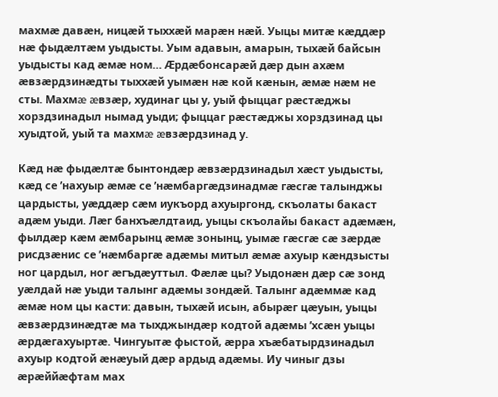махмæ давæн, ницæй тыххæй марæн нæй. Уыцы митæ кæддæр нæ фыдæлтæм уыдысты. Уым адавын, амарын, тыхæй байсын уыдысты кад æмæ ном… Æрдæбонсарæй дæр дын ахæм æвзæрдзинæдты тыххæй уымæн нæ кой кæнын, æмæ нæм не сты. Махмæ æвзæр, худинаг цы у, уый фыццаг рæстæджы хорздзинадыл нымад уыди; фыццаг рæстæджы хорздзинад цы хуыдтой, уый та махмæ æвзæрдзинад у.

Кæд нæ фыдæлтæ бынтондæр æвзæрдзинадыл хæст уыдысты, кæд се ’нахуыр æмæ се ’нæмбаргæдзинадмæ гæсгæ талынджы цардысты, уæддæр сæм иукъорд ахуыргонд, скъолаты бакаст адæм уыди. Лæг банхъæлдтаид, уыцы скъолайы бакаст адæмæн, фылдæр кæм æмбарынц æмæ зонынц, уымæ гæсгæ сæ зæрдæ рисдзæнис се ’нæмбаргæ адæмы митыл æмæ ахуыр кæндзысты ног цардыл, ног æгъдæуттыл. Фæлæ цы? Уыдонæн дæр сæ зонд уæлдай нæ уыди талынг адæмы зондæй. Талынг адæммæ кад æмæ ном цы касти: давын, тыхæй исын, абырæг цæуын, уыцы æвзæрдзинæдтæ ма тыхджындæр кодтой адæмы ’хсæн уыцы æрдæгахуыртæ. Чингуытæ фыстой, æрра хъæбатырдзинадыл ахуыр кодтой æнæуый дæр ардыд адæмы. Иу чиныг дзы æрæййæфтам мах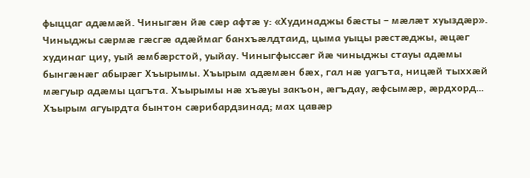фыццаг адæмæй. Чиныгæн йæ сæр афтæ у: «Худинаджы бæсты – мæлæт хуыздæр». Чиныджы сæрмæ гæсгæ адæймаг банхъæлдтаид, цыма уыцы рæстæджы, æцæг худинаг циу, уый æмбæрстой, уыйау. Чиныгфыссæг йæ чиныджы стауы адæмы бынгæнæг абырæг Хъырымы. Хъырым адæмæн бæх, гал нæ уагъта, ницæй тыххæй мæгуыр адæмы цагъта. Хъырымы нæ хъæуы закъон, æгъдау, æфсымæр, æрдхорд… Хъырым агуырдта бынтон сæрибардзинад; мах цавæр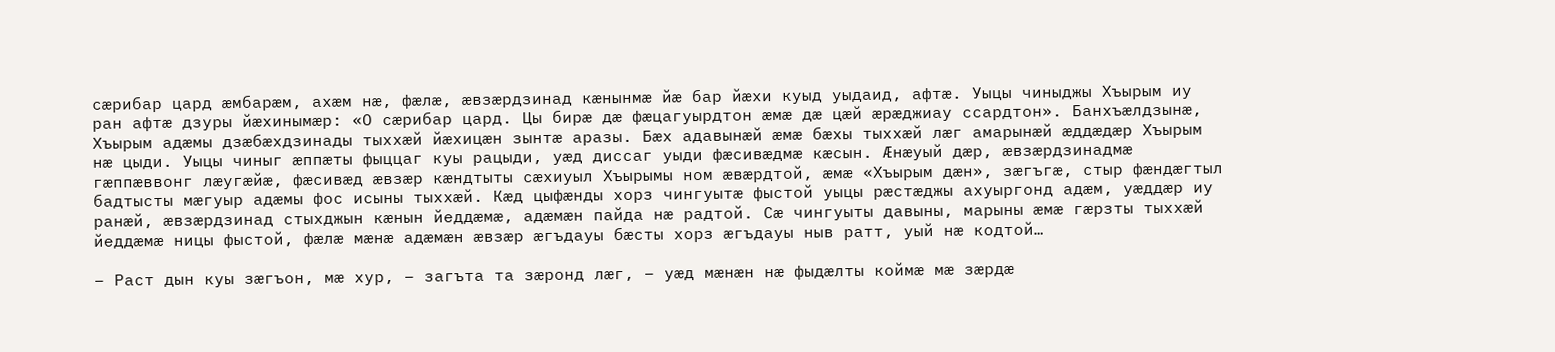сæрибар цард æмбарæм, ахæм нæ, фæлæ, æвзæрдзинад кæнынмæ йæ бар йæхи куыд уыдаид, афтæ. Уыцы чиныджы Хъырым иу ран афтæ дзуры йæхинымæр: «О сæрибар цард. Цы бирæ дæ фæцагуырдтон æмæ дæ цæй æрæджиау ссардтон». Банхъæлдзынæ, Хъырым адæмы дзæбæхдзинады тыххæй йæхицæн зынтæ аразы. Бæх адавынæй æмæ бæхы тыххæй лæг амарынæй æддæдæр Хъырым нæ цыди. Уыцы чиныг æппæты фыццаг куы рацыди, уæд диссаг уыди фæсивæдмæ кæсын. Æнæуый дæр, æвзæрдзинадмæ гæппæввонг лæугæйæ, фæсивæд æвзæр кæндтыты сæхиуыл Хъырымы ном æвæрдтой, æмæ «Хъырым дæн», зæгъгæ, стыр фæндæгтыл бадтысты мæгуыр адæмы фос исыны тыххæй. Кæд цыфæнды хорз чингуытæ фыстой уыцы рæстæджы ахуыргонд адæм, уæддæр иу ранæй, æвзæрдзинад стыхджын кæнын йеддæмæ, адæмæн пайда нæ радтой. Сæ чингуыты давыны, марыны æмæ гæрзты тыххæй йеддæмæ ницы фыстой, фæлæ мæнæ адæмæн æвзæр æгъдауы бæсты хорз æгъдауы ныв ратт, уый нæ кодтой…

– Раст дын куы зæгъон, мæ хур, – загъта та зæронд лæг, – уæд мæнæн нæ фыдæлты коймæ мæ зæрдæ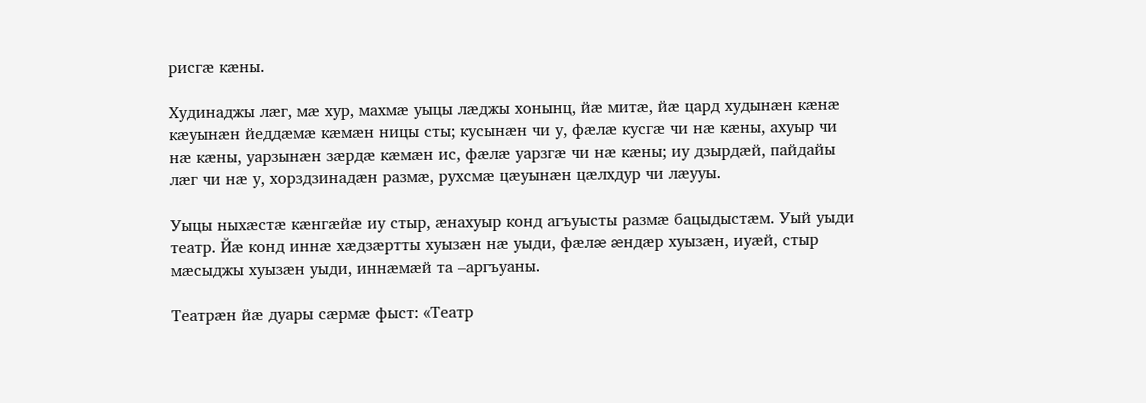рисгæ кæны.

Худинаджы лæг, мæ хур, махмæ уыцы лæджы хонынц, йæ митæ, йæ цард худынæн кæнæ кæуынæн йеддæмæ кæмæн ницы сты; кусынæн чи у, фæлæ кусгæ чи нæ кæны, ахуыр чи нæ кæны, уарзынæн зæрдæ кæмæн ис, фæлæ уарзгæ чи нæ кæны; иу дзырдæй, пайдайы лæг чи нæ у, хорздзинадæн размæ, рухсмæ цæуынæн цæлхдур чи лæууы.

Уыцы ныхæстæ кæнгæйæ иу стыр, æнахуыр конд агъуысты размæ бацыдыстæм. Уый уыди театр. Йæ конд иннæ хæдзæртты хуызæн нæ уыди, фæлæ æндæр хуызæн, иуæй, стыр мæсыджы хуызæн уыди, иннæмæй та –аргъуаны.

Театрæн йæ дуары сæрмæ фыст: «Театр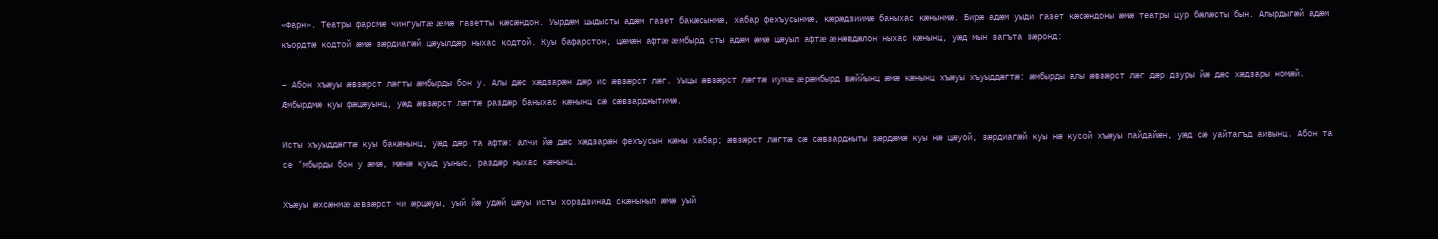«Фарн». Театры фарсмæ чингуытæ æмæ газетты кæсæндон. Уырдæм цыдысты адæм газет бакæсынмæ, хабар фехъусынмæ, кæрæдзиимæ баныхас кæнынмæ. Бирæ адæм уыди газет кæсæндоны æмæ театры цур бæлæсты бын. Алырдыгæй адæм къордтæ кодтой æмæ зæрдиагæй цæуылдæр ныхас кодтой. Куы бафарстон, цæмæн афтæ æмбырд сты адæм æмæ цæуыл афтæ æнæвдæлон ныхас кæнынц, уæд мын загъта зæронд:

– Абон хъæуы æвзæрст лæгты æмбырды бон у. Алы дæс хæдзарæн дæр ис æвзæрст лæг. Уыцы æвзæрст лæгтæ иумæ æрæмбырд вæййынц æмæ кæнынц хъæуы хъуыддæгтæ: æмбырды алы æвзæрст лæг дæр дзуры йæ дæс хæдзары номæй. Æмбырдмæ куы фæцæуынц, уæд æвзæрст лæгтæ раздæр баныхас кæнынц сæ сæвзарджытимæ.

Исты хъуыддæгтæ куы бакæнынц, уæд дæр та афтæ: алчи йæ дæс хæдзарæн фехъусын кæны хабар; æвзæрст лæгтæ сæ сæвзарджыты зæрдæмæ куы нæ цæуой, зæрдиагæй куы нæ кусой хъæуы пайдайæн, уæд сæ уайтагъд аивынц. Абон та се ’мбырды бон у æмæ, мæнæ куыд уыныс, раздæр ныхас кæнынц.

Хъæуы æхсæнмæ æвзæрст чи æрцæуы, уый йæ удæй цæуы исты хорздзинад скæныныл æмæ уый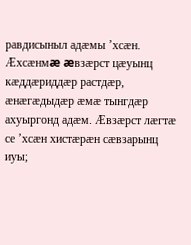равдисыныл адæмы ’хсæн. Æхсæнмæ æвзæрст цæуынц кæддæриддæр растдæр, æнæгæдыдæр æмæ тынгдæр ахуыргонд адæм. Æвзæрст лæгтæ се ’хсæн хистæрæн сæвзарынц иуы;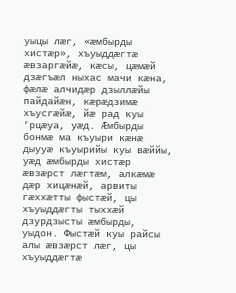уыцы лæг, «æмбырды хистæр», хъуыддæгтæ æвзаргæйæ, кæсы, цæмæй дзæгъæл ныхас мачи кæна, фæлæ алчидæр дзыллæйы пайдайæн, кæрæдзимæ хъусгæйæ, йæ рад куы ’рцæуа, уæд. Æмбырды бонмæ ма къуыри кæнæ дыууæ къуырийы куы вæййы, уæд æмбырды хистæр æвзæрст лæгтæм, алкæмæ дæр хицæнæй, арвиты гæххæтты фыстæй, цы хъуыддæгты тыххæй дзурдзысты æмбырды, уыдон. Фыстæй куы райсы алы æвзæрст лæг, цы хъуыддæгтæ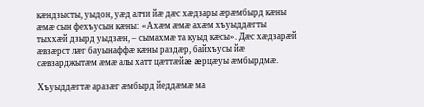кæндзысты, уыдон, уæд алчи йæ дæс хæдзары æрæмбырд кæны æмæ сын фехъусын кæны: «Ахæм æмæ ахæм хъуыддæгты тыххæй дзырд уыдзæн, – сымахмæ та куыд кæсы». Дæс хæдзарæй æвзæрст лæг бауынаффæ кæны раздæр, байхъусы йæ сæвзарджытæм æмæ алы хатт цæттæйæ æрцæуы æмбырдмæ.

Хъуыддæгтæ аразæг æмбырд йеддæмæ ма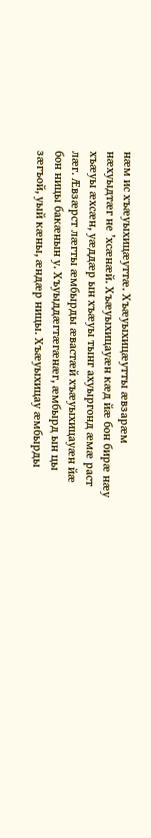нæм ис хъæуыхицæуттæ. Хъæуыхицæутты æвзарæм нæхуыдтæг не ’хсæнæй. Хъæуыхицауæн кæд йæ бон бирæ нæу хъæуы æхсæн, уæддæр ын хъæуы тынг ахуыргонд æмæ раст лæг. Æвзæрст лæгты æмбырды æвастæй хъæуыхицауæн йæ бон ницы бакæнын у. Хъуыддæгтæгæнæг, æмбырд ын цы зæгъой, уый кæны, æндæр ницы. Хъæуыхицау æмбырды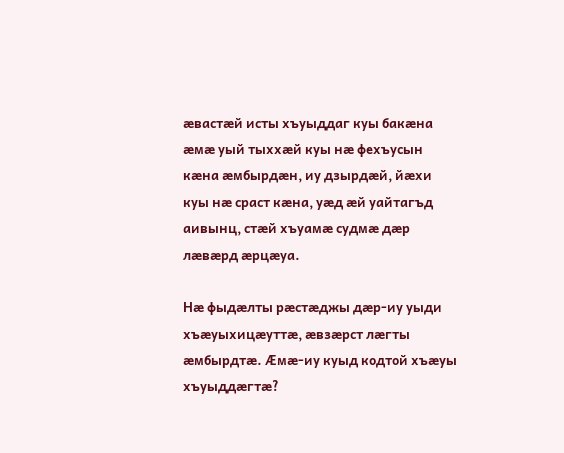æвастæй исты хъуыддаг куы бакæна æмæ уый тыххæй куы нæ фехъусын кæна æмбырдæн, иу дзырдæй, йæхи куы нæ сраст кæна, уæд æй уайтагъд аивынц, стæй хъуамæ судмæ дæр лæвæрд æрцæуа.

Нæ фыдæлты рæстæджы дæр-иу уыди хъæуыхицæуттæ, æвзæрст лæгты æмбырдтæ. Æмæ-иу куыд кодтой хъæуы хъуыддæгтæ?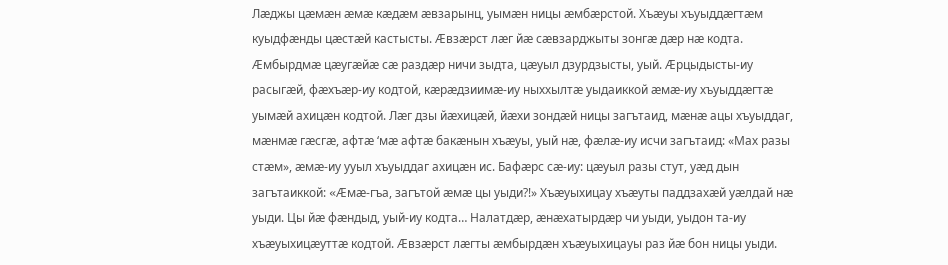Лæджы цæмæн æмæ кæдæм æвзарынц, уымæн ницы æмбæрстой. Хъæуы хъуыддæгтæм куыдфæнды цæстæй кастысты. Æвзæрст лæг йæ сæвзарджыты зонгæ дæр нæ кодта. Æмбырдмæ цæугæйæ сæ раздæр ничи зыдта, цæуыл дзурдзысты, уый. Æрцыдысты-иу расыгæй, фæхъæр-иу кодтой, кæрæдзиимæ-иу ныххылтæ уыдаиккой æмæ-иу хъуыддæгтæ уымæй ахицæн кодтой. Лæг дзы йæхицæй, йæхи зондæй ницы загътаид, мæнæ ацы хъуыддаг, мæнмæ гæсгæ, афтæ ‘мæ афтæ бакæнын хъæуы, уый нæ, фæлæ-иу исчи загътаид: «Мах разы стæм», æмæ-иу ууыл хъуыддаг ахицæн ис. Бафæрс сæ-иу: цæуыл разы стут, уæд дын загътаиккой: «Æмæ-гъа, загътой æмæ цы уыди?!» Хъæуыхицау хъæуты паддзахæй уæлдай нæ уыди. Цы йæ фæндыд, уый-иу кодта… Налатдæр, æнæхатырдæр чи уыди, уыдон та-иу хъæуыхицæуттæ кодтой. Æвзæрст лæгты æмбырдæн хъæуыхицауы раз йæ бон ницы уыди.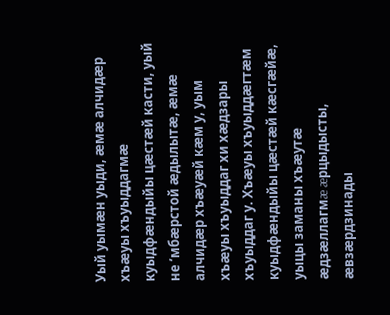Уый уымæн уыди, æмæ алчидæр хъæуы хъуыддагмæ куыдфæндыйы цæстæй касти, уый не ’мбæрстой æдылытæ, æмæ алчидæр хъæуæй кæм у, уым хъæуы хъуыддаг хи хæдзары хъуыддаг у. Хъæуы хъуыддæгтæм куыдфæндыйы цæстæй кæсгæйæ, уыцы заманы хъæутæ æдзæллагмæ æрцыдысты, æвзæрдзинады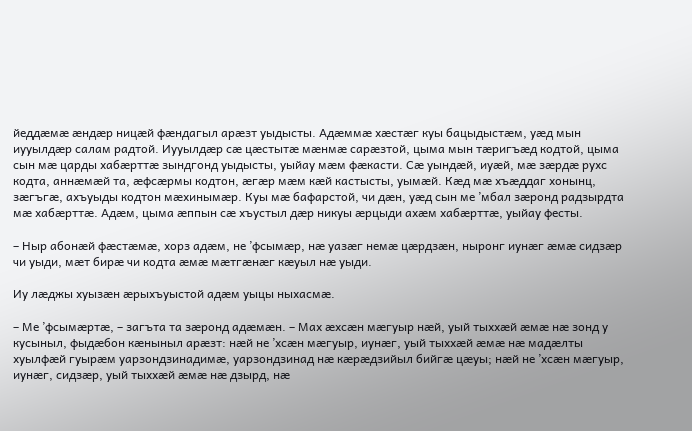йеддæмæ æндæр ницæй фæндагыл арæзт уыдысты. Адæммæ хæстæг куы бацыдыстæм, уæд мын иууылдæр салам радтой. Иууылдæр сæ цæстытæ мæнмæ сарæзтой, цыма мын тæригъæд кодтой, цыма сын мæ царды хабæрттæ зындгонд уыдысты, уыйау мæм фæкасти. Сæ уындæй, иуæй, мæ зæрдæ рухс кодта, аннæмæй та, æфсæрмы кодтон, æгæр мæм кæй кастысты, уымæй. Кæд мæ хъæддаг хонынц, зæгъгæ, ахъуыды кодтон мæхинымæр. Куы мæ бафарстой, чи дæн, уæд сын ме ’мбал зæронд радзырдта мæ хабæрттæ. Адæм, цыма æппын сæ хъустыл дæр никуы æрцыди ахæм хабæрттæ, уыйау фесты.

– Ныр абонæй фæстæмæ, хорз адæм, не ’фсымæр, нæ уазæг немæ цæрдзæн, ныронг иунæг æмæ сидзæр чи уыди, мæт бирæ чи кодта æмæ мæтгæнæг кæуыл нæ уыди.

Иу лæджы хуызæн æрыхъуыстой адæм уыцы ныхасмæ.

– Ме ’фсымæртæ, – загъта та зæронд адæмæн. – Мах æхсæн мæгуыр нæй, уый тыххæй æмæ нæ зонд у кусыныл, фыдæбон кæныныл арæзт: нæй не ’хсæн мæгуыр, иунæг, уый тыххæй æмæ нæ мадæлты хуылфæй гуырæм уарзондзинадимæ, уарзондзинад нæ кæрæдзийыл бийгæ цæуы; нæй не ’хсæн мæгуыр, иунæг, сидзæр, уый тыххæй æмæ нæ дзырд, нæ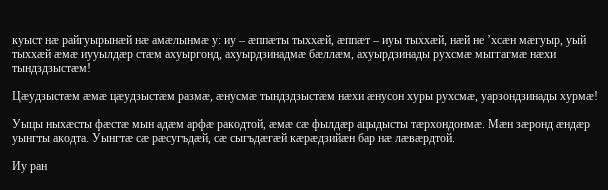куыст нæ райгуырынæй нæ амæлынмæ у: иу – æппæты тыххæй, æппæт – иуы тыххæй, нæй не ’хсæн мæгуыр, уый тыххæй æмæ иууылдæр стæм ахуыргонд, ахуырдзинадмæ бæллæм, ахуырдзинады рухсмæ мыггагмæ нæхи тындздзыстæм!

Цæудзыстæм æмæ цæудзыстæм размæ, æнусмæ тындздзыстæм нæхи æнусон хуры рухсмæ, уарзондзинады хурмæ!

Уыцы ныхæсты фæстæ мын адæм арфæ ракодтой, æмæ сæ фылдæр ацыдысты тæрхондонмæ. Мæн зæронд æндæр уынгты акодта. Уынгтæ сæ рæсугъдæй, сæ сыгъдæгæй кæрæдзийæн бар нæ лæвæрдтой.

Иу ран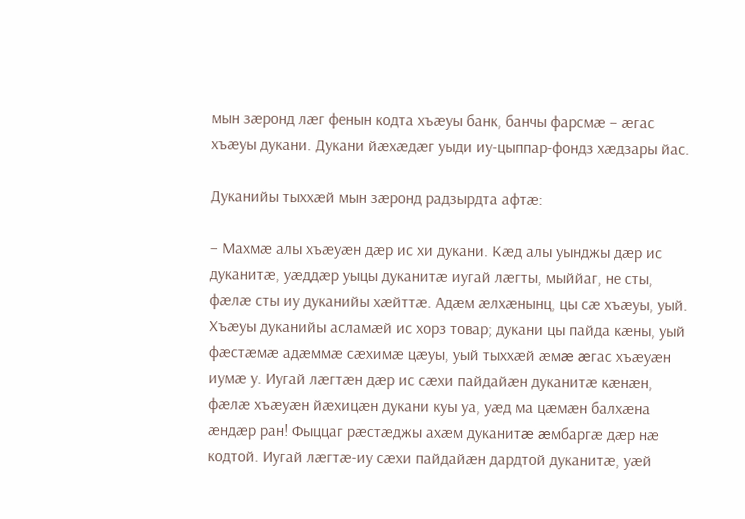мын зæронд лæг фенын кодта хъæуы банк, банчы фарсмæ – æгас хъæуы дукани. Дукани йæхæдæг уыди иу-цыппар-фондз хæдзары йас.

Дуканийы тыххæй мын зæронд радзырдта афтæ:

– Махмæ алы хъæуæн дæр ис хи дукани. Кæд алы уынджы дæр ис дуканитæ, уæддæр уыцы дуканитæ иугай лæгты, мыййаг, не сты, фæлæ сты иу дуканийы хæйттæ. Адæм æлхæнынц, цы сæ хъæуы, уый. Хъæуы дуканийы асламæй ис хорз товар; дукани цы пайда кæны, уый фæстæмæ адæммæ сæхимæ цæуы, уый тыххæй æмæ æгас хъæуæн иумæ у. Иугай лæгтæн дæр ис сæхи пайдайæн дуканитæ кæнæн, фæлæ хъæуæн йæхицæн дукани куы уа, уæд ма цæмæн балхæна æндæр ран! Фыццаг рæстæджы ахæм дуканитæ æмбаргæ дæр нæ кодтой. Иугай лæгтæ-иу сæхи пайдайæн дардтой дуканитæ, уæй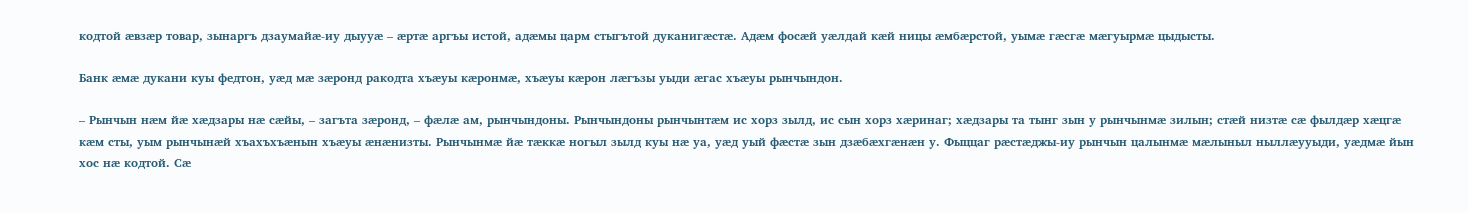кодтой æвзæр товар, зынаргъ дзаумайæ-иу дыууæ – æртæ аргъы истой, адæмы царм стыгътой дуканигæстæ. Адæм фосæй уæлдай кæй ницы æмбæрстой, уымæ гæсгæ мæгуырмæ цыдысты.

Банк æмæ дукани куы федтон, уæд мæ зæронд ракодта хъæуы кæронмæ, хъæуы кæрон лæгъзы уыди æгас хъæуы рынчындон.

– Рынчын нæм йæ хæдзары нæ сæйы, – загъта зæронд, – фæлæ ам, рынчындоны. Рынчындоны рынчынтæм ис хорз зылд, ис сын хорз хæринаг; хæдзары та тынг зын у рынчынмæ зилын; стæй низтæ сæ фылдæр хæцгæ кæм сты, уым рынчынæй хъахъхъæнын хъæуы æнæнизты. Рынчынмæ йæ тæккæ ногыл зылд куы нæ уа, уæд уый фæстæ зын дзæбæхгæнæн у. Фыццаг рæстæджы-иу рынчын цалынмæ мæлыныл ныллæууыди, уæдмæ йын хос нæ кодтой. Сæ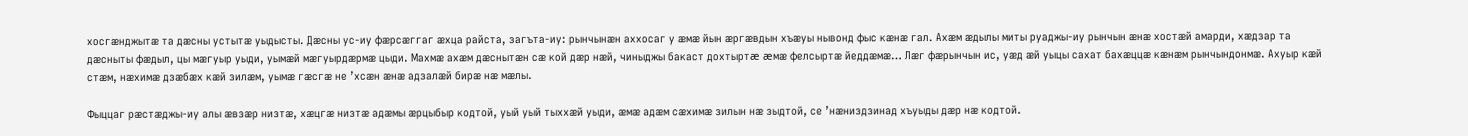хосгæнджытæ та дæсны устытæ уыдысты. Дæсны ус-иу фæрсæггаг æхца райста, загъта-иу: рынчынæн аххосаг у æмæ йын æргæвдын хъæуы нывонд фыс кæнæ гал. Ахæм æдылы миты руаджы-иу рынчын æнæ хостæй амарди, хæдзар та дæсныты фæдыл, цы мæгуыр уыди, уымæй мæгуырдæрмæ цыди. Махмæ ахæм дæснытæн сæ кой дæр нæй, чиныджы бакаст дохтыртæ æмæ фелсыртæ йеддæмæ… Лæг фæрынчын ис, уæд æй уыцы сахат бахæццæ кæнæм рынчындонмæ. Ахуыр кæй стæм, нæхимæ дзæбæх кæй зилæм, уымæ гæсгæ не ’хсæн æнæ адзалæй бирæ нæ мæлы.

Фыццаг рæстæджы-иу алы æвзæр низтæ, хæцгæ низтæ адæмы æрцыбыр кодтой, уый уый тыххæй уыди, æмæ адæм сæхимæ зилын нæ зыдтой, се ’нæниздзинад хъуыды дæр нæ кодтой.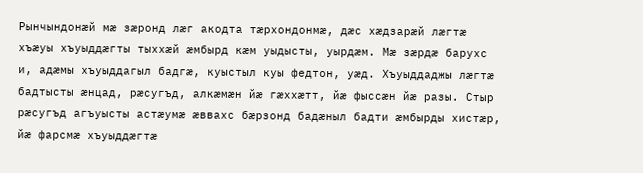Рынчындонæй мæ зæронд лæг акодта тæрхондонмæ, дæс хæдзарæй лæгтæ хъæуы хъуыддæгты тыххæй æмбырд кæм уыдысты, уырдæм. Мæ зæрдæ барухс и, адæмы хъуыддагыл бадгæ, куыстыл куы федтон, уæд. Хъуыддаджы лæгтæ бадтысты æнцад, рæсугъд, алкæмæн йæ гæххæтт, йæ фыссæн йæ разы. Стыр рæсугъд агъуысты астæумæ æввахс бæрзонд бадæныл бадти æмбырды хистæр, йæ фарсмæ хъуыддæгтæ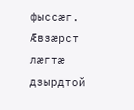фыссæг. Æвзæрст лæгтæ дзырдтой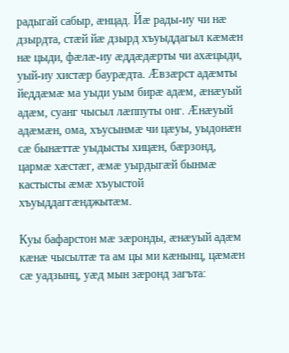радыгай сабыр, æнцад. Йæ рады-иу чи нæ дзырдта, стæй йæ дзырд хъуыддагыл кæмæн нæ цыди, фæлæ-иу æддæдæрты чи ахæцыди, уый-иу хистæр баурæдта. Æвзæрст адæмты йеддæмæ ма уыди уым бирæ адæм, æнæуый адæм, суанг чысыл лæппуты онг. Æнæуый адæмæн, ома, хъусынмæ чи цæуы, уыдонæн сæ бынæттæ уыдысты хицæн, бæрзонд, цармæ хæстæг, æмæ уырдыгæй бынмæ кастысты æмæ хъуыстой хъуыддаггæнджытæм.

Куы бафарстон мæ зæронды, æнæуый адæм кæнæ чысылтæ та ам цы ми кæнынц, цæмæн сæ уадзынц, уæд мын зæронд загъта: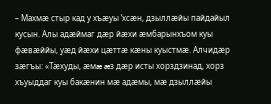– Махмæ стыр кад у хъæуы ’хсæн, дзыллæйы пайдайыл кусын. Алы адæймаг дæр йæхи æмбарынхъом куы фæвæййы, уæд йæхи цæттæ кæны куыстмæ. Алчидæр зæгъы: «Тæхуды, æмæ æз дæр исты хорздзинад, хорз хъуыддаг куы бакæнин мæ адæмы, мæ дзыллæйы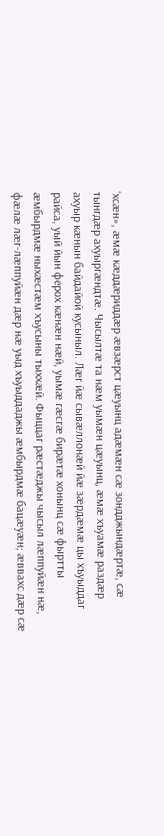‘хсæн», æмæ кæддæриддæр æвзæрст цæуынц адæмæн сæ зондджындæртæ, сæ тынгдæр ахуыргæндтæ. Чысылтæ та нæм уымæн цæуынц, æмæ хъуамæ раздæр ахуыр кæнын байдайой кусыныл. Лæг йæ сывæллонæй йæ зæрдæмæ цы хъуыддаг райса, уый йын ферох кæнæн нæй, уымæ гæсгæ бирæтæ хонынц сæ фыртты æмбырдмæ ныхæстæм хъусыны тыххæй. Фыццаг рæстæджы чысыл лæппуйæн нæ, фæлæ лæг-лæппуйæн дæр нæ уыд хъуыддаджы æмбырдмæ бацæуæн; æввахс дæр сæ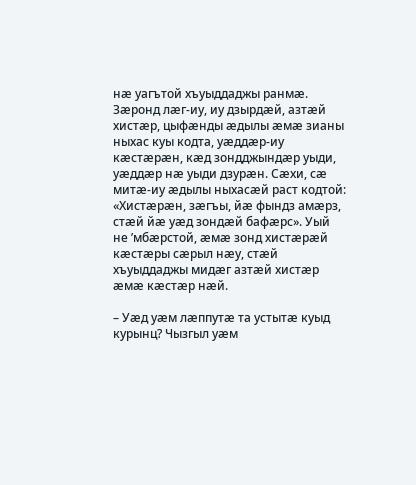нæ уагътой хъуыддаджы ранмæ. Зæронд лæг-иу, иу дзырдæй, азтæй хистæр, цыфæнды æдылы æмæ зианы ныхас куы кодта, уæддæр-иу кæстæрæн, кæд зондджындæр уыди, уæддæр нæ уыди дзурæн. Сæхи, сæ митæ-иу æдылы ныхасæй раст кодтой: «Хистæрæн, зæгъы, йæ фындз амæрз, стæй йæ уæд зондæй бафæрс». Уый не ’мбæрстой, æмæ зонд хистæрæй кæстæры сæрыл нæу, стæй хъуыддаджы мидæг азтæй хистæр æмæ кæстæр нæй.

– Уæд уæм лæппутæ та устытæ куыд курынц? Чызгыл уæм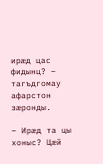ирæд цас фидынц? – тагъдгомау афарстон зæронды.

– Ирæд та цы хоныс? Цæй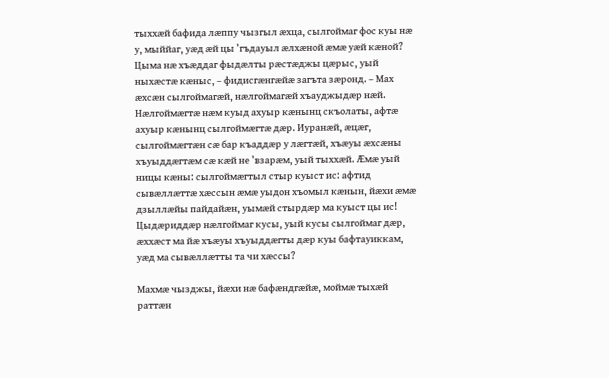тыххæй бафида лæппу чызгыл æхца, сылгоймаг фос куы нæ у, мыййаг, уæд æй цы ’гъдауыл æлхæной æмæ уæй кæной? Цыма нæ хъæддаг фыдæлты рæстæджы цæрыс, уый ныхæстæ кæныс, – фидисгæнгæйæ загъта зæронд. – Мах æхсæн сылгоймагæй, нæлгоймагæй хъауджыдæр нæй. Нæлгоймæгтæ нæм куыд ахуыр кæнынц скъолаты, афтæ ахуыр кæнынц сылгоймæгтæ дæр. Иуранæй, æцæг, сылгоймæгтæн сæ бар къаддæр у лæгтæй, хъæуы æхсæны хъуыддæгтæм сæ кæй не ’взарæм, уый тыххæй. Æмæ уый ницы кæны: сылгоймæгтыл стыр куыст ис: афтид сывæллæттæ хæссын æмæ уыдон хъомыл кæнын, йæхи æмæ дзыллæйы пайдайæн, уымæй стырдæр ма куыст цы ис! Цыдæриддæр нæлгоймаг кусы, уый кусы сылгоймаг дæр, æххæст ма йæ хъæуы хъуыддæгты дæр куы бафтауиккам, уæд ма сывæллæтты та чи хæссы?

Махмæ чызджы, йæхи нæ бафæндгæйæ, моймæ тыхæй раттæн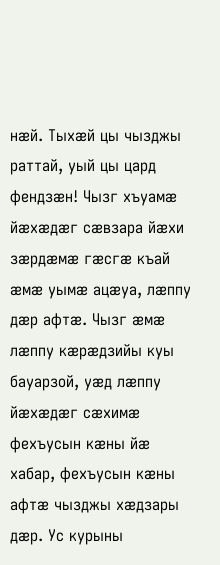нæй. Тыхæй цы чызджы раттай, уый цы цард фендзæн! Чызг хъуамæ йæхæдæг сæвзара йæхи зæрдæмæ гæсгæ къай æмæ уымæ ацæуа, лæппу дæр афтæ. Чызг æмæ лæппу кæрæдзийы куы бауарзой, уæд лæппу йæхæдæг сæхимæ фехъусын кæны йæ хабар, фехъусын кæны афтæ чызджы хæдзары дæр. Ус курыны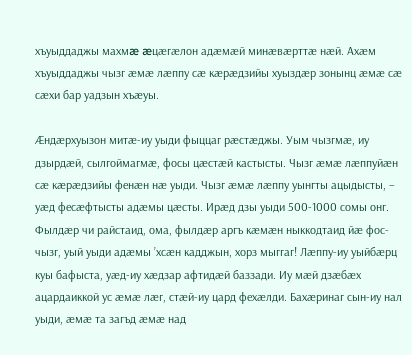хъуыддаджы махмæ æцæгæлон адæмæй минæвæрттæ нæй. Ахæм хъуыддаджы чызг æмæ лæппу сæ кæрæдзийы хуыздæр зонынц æмæ сæ сæхи бар уадзын хъæуы.

Æндæрхуызон митæ-иу уыди фыццаг рæстæджы. Уым чызгмæ, иу дзырдæй, сылгоймагмæ, фосы цæстæй кастысты. Чызг æмæ лæппуйæн сæ кæрæдзийы фенæн нæ уыди. Чызг æмæ лæппу уынгты ацыдысты, – уæд фесæфтысты адæмы цæсты. Ирæд дзы уыди 500-1000 сомы онг. Фылдæр чи райстаид, ома, фылдæр аргъ кæмæн ныккодтаид йæ фос-чызг, уый уыди адæмы ’хсæн кадджын, хорз мыггаг! Лæппу-иу уыйбæрц куы бафыста, уæд-иу хæдзар афтидæй баззади. Иу мæй дзæбæх ацардаиккой ус æмæ лæг, стæй-иу цард фехæлди. Бахæринаг сын-иу нал уыди, æмæ та загъд æмæ над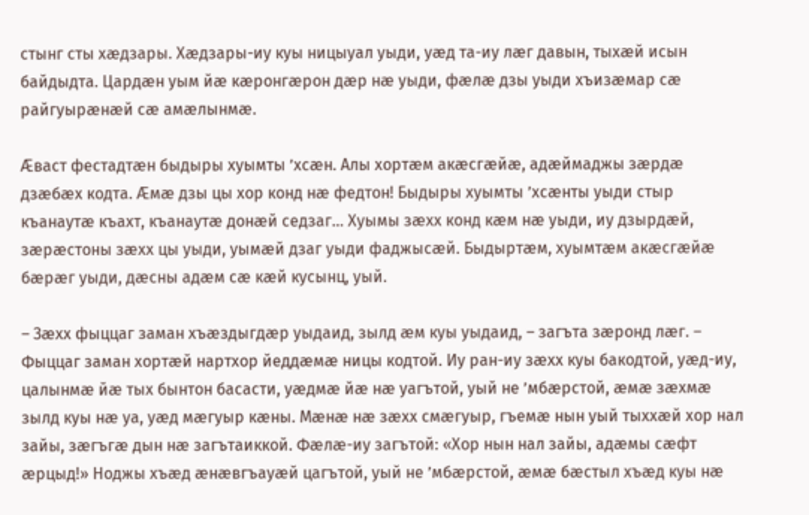стынг сты хæдзары. Хæдзары-иу куы ницыуал уыди, уæд та-иу лæг давын, тыхæй исын байдыдта. Цардæн уым йæ кæронгæрон дæр нæ уыди, фæлæ дзы уыди хъизæмар сæ райгуырæнæй сæ амæлынмæ.

Æваст фестадтæн быдыры хуымты ’хсæн. Алы хортæм акæсгæйæ, адæймаджы зæрдæ дзæбæх кодта. Æмæ дзы цы хор конд нæ федтон! Быдыры хуымты ’хсæнты уыди стыр къанаутæ къахт, къанаутæ донæй седзаг… Хуымы зæхх конд кæм нæ уыди, иу дзырдæй, зæрæстоны зæхх цы уыди, уымæй дзаг уыди фаджысæй. Быдыртæм, хуымтæм акæсгæйæ бæрæг уыди, дæсны адæм сæ кæй кусынц, уый.

– Зæхх фыццаг заман хъæздыгдæр уыдаид, зылд æм куы уыдаид, – загъта зæронд лæг. – Фыццаг заман хортæй нартхор йеддæмæ ницы кодтой. Иу ран-иу зæхх куы бакодтой, уæд-иу, цалынмæ йæ тых бынтон басасти, уæдмæ йæ нæ уагътой, уый не ’мбæрстой, æмæ зæхмæ зылд куы нæ уа, уæд мæгуыр кæны. Мæнæ нæ зæхх смæгуыр, гъемæ нын уый тыххæй хор нал зайы, зæгъгæ дын нæ загътаиккой. Фæлæ-иу загътой: «Хор нын нал зайы, адæмы сæфт æрцыд!» Ноджы хъæд æнæвгъауæй цагътой, уый не ’мбæрстой, æмæ бæстыл хъæд куы нæ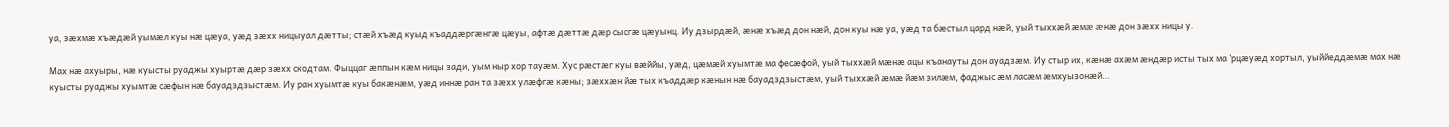уа, зæхмæ хъæдæй уымæл куы нæ цæуа, уæд зæхх ницыуал дæтты; стæй хъæд куыд къаддæргæнгæ цæуы, афтæ дæттæ дæр сысгæ цæуынц. Иу дзырдæй, æнæ хъæд дон нæй, дон куы нæ уа, уæд та бæстыл цард нæй, уый тыххæй æмæ æнæ дон зæхх ницы у.

Мах нæ ахуыры, нæ куысты руаджы хуыртæ дæр зæхх скодтам. Фыццаг æппын кæм ницы зади, уым ныр хор тауæм. Хус рæстæг куы вæййы, уæд, цæмæй хуымтæ ма фесæфой, уый тыххæй мæнæ ацы къанауты дон ауадзæм. Иу стыр их, кæнæ ахæм æндæр исты тых ма ’рцæуæд хортыл, уыййеддæмæ мах нæ куысты руаджы хуымтæ сæфын нæ бауадздзыстæм. Иу ран хуымтæ куы бакæнæм, уæд иннæ ран та зæхх улæфгæ кæны; зæххæн йæ тых къаддæр кæнын нæ бауадздзыстæм, уый тыххæй æмæ йæм зилæм, фаджыс æм ласæм æмхуызонæй…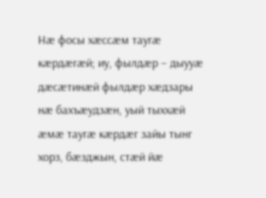Нæ фосы хæссæм таугæ кæрдæгæй; иу, фылдæр – дыууæ дæсæтинæй фылдæр хæдзары нæ бахъæудзæн, уый тыххæй æмæ таугæ кæрдæг зайы тынг хорз, бæзджын, стæй йæ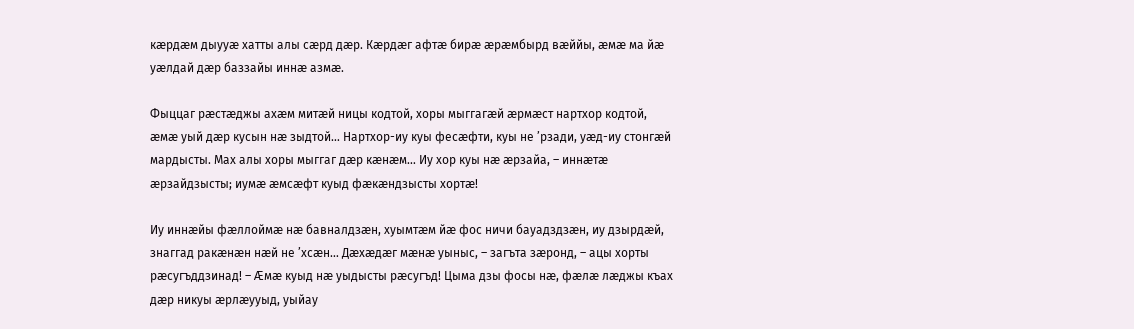кæрдæм дыууæ хатты алы сæрд дæр. Кæрдæг афтæ бирæ æрæмбырд вæййы, æмæ ма йæ уæлдай дæр баззайы иннæ азмæ.

Фыццаг рæстæджы ахæм митæй ницы кодтой, хоры мыггагæй æрмæст нартхор кодтой, æмæ уый дæр кусын нæ зыдтой… Нартхор-иу куы фесæфти, куы не ’рзади, уæд-иу стонгæй мардысты. Мах алы хоры мыггаг дæр кæнæм… Иу хор куы нæ æрзайа, – иннæтæ æрзайдзысты; иумæ æмсæфт куыд фæкæндзысты хортæ!

Иу иннæйы фæллоймæ нæ бавналдзæн, хуымтæм йæ фос ничи бауадздзæн, иу дзырдæй, знаггад ракæнæн нæй не ’хсæн… Дæхæдæг мæнæ уыныс, – загъта зæронд, – ацы хорты рæсугъддзинад! – Æмæ куыд нæ уыдысты рæсугъд! Цыма дзы фосы нæ, фæлæ лæджы къах дæр никуы æрлæууыд, уыйау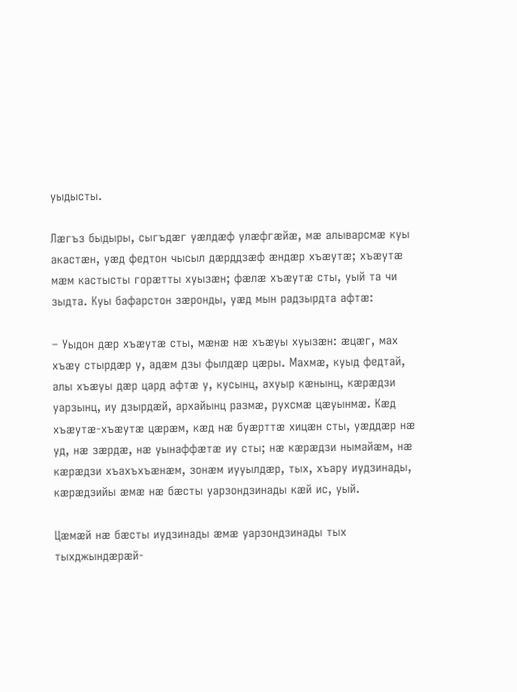уыдысты.

Лæгъз быдыры, сыгъдæг уæлдæф улæфгæйæ, мæ алыварсмæ куы акастæн, уæд федтон чысыл дæрддзæф æндæр хъæутæ; хъæутæ мæм кастысты горæтты хуызæн; фæлæ хъæутæ сты, уый та чи зыдта. Куы бафарстон зæронды, уæд мын радзырдта афтæ:

– Уыдон дæр хъæутæ сты, мæнæ нæ хъæуы хуызæн: æцæг, мах хъæу стырдæр у, адæм дзы фылдæр цæры. Махмæ, куыд федтай, алы хъæуы дæр цард афтæ у, кусынц, ахуыр кæнынц, кæрæдзи уарзынц, иу дзырдæй, архайынц размæ, рухсмæ цæуынмæ. Кæд хъæутæ-хъæутæ цæрæм, кæд нæ буæрттæ хицæн сты, уæддæр нæ уд, нæ зæрдæ, нæ уынаффæтæ иу сты; нæ кæрæдзи нымайæм, нæ кæрæдзи хъахъхъæнæм, зонæм иууылдæр, тых, хъару иудзинады, кæрæдзийы æмæ нæ бæсты уарзондзинады кæй ис, уый.

Цæмæй нæ бæсты иудзинады æмæ уарзондзинады тых тыхджындæрæй-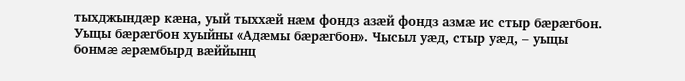тыхджындæр кæна, уый тыххæй нæм фондз азæй фондз азмæ ис стыр бæрæгбон. Уыцы бæрæгбон хуыйны «Адæмы бæрæгбон». Чысыл уæд, стыр уæд, – уыцы бонмæ æрæмбырд вæййынц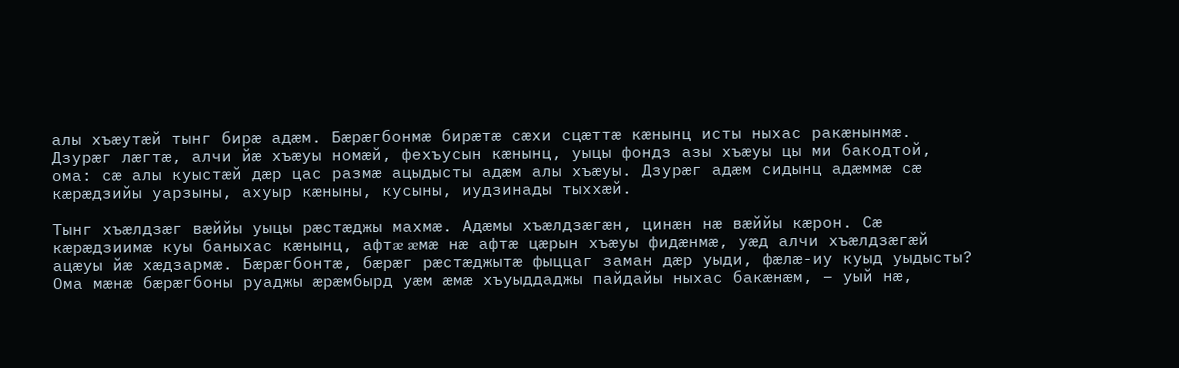алы хъæутæй тынг бирæ адæм. Бæрæгбонмæ бирæтæ сæхи сцæттæ кæнынц исты ныхас ракæнынмæ. Дзурæг лæгтæ, алчи йæ хъæуы номæй, фехъусын кæнынц, уыцы фондз азы хъæуы цы ми бакодтой, ома: сæ алы куыстæй дæр цас размæ ацыдысты адæм алы хъæуы. Дзурæг адæм сидынц адæммæ сæ кæрæдзийы уарзыны, ахуыр кæныны, кусыны, иудзинады тыххæй.

Тынг хъæлдзæг вæййы уыцы рæстæджы махмæ. Адæмы хъæлдзæгæн, цинæн нæ вæййы кæрон. Сæ кæрæдзиимæ куы баныхас кæнынц, афтæ æмæ нæ афтæ цæрын хъæуы фидæнмæ, уæд алчи хъæлдзæгæй ацæуы йæ хæдзармæ. Бæрæгбонтæ, бæрæг рæстæджытæ фыццаг заман дæр уыди, фæлæ-иу куыд уыдысты? Ома мæнæ бæрæгбоны руаджы æрæмбырд уæм æмæ хъуыддаджы пайдайы ныхас бакæнæм, – уый нæ,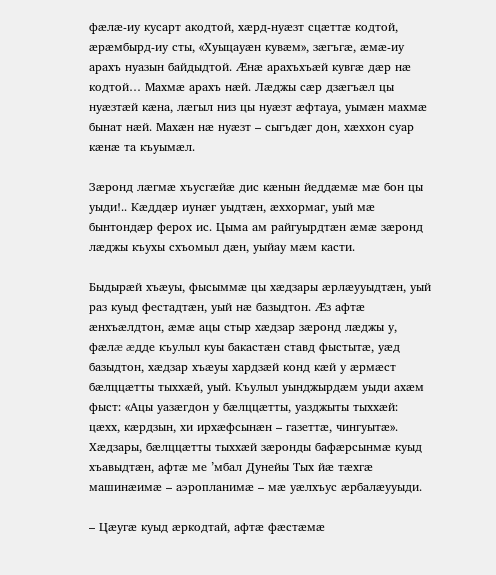фæлæ-иу кусарт акодтой, хæрд-нуæзт сцæттæ кодтой, æрæмбырд-иу сты, «Хуыцауæн кувæм», зæгъгæ, æмæ-иу арахъ нуазын байдыдтой. Æнæ арахъхъæй кувгæ дæр нæ кодтой… Махмæ арахъ нæй. Лæджы сæр дзæгъæл цы нуæзтæй кæна, лæгыл низ цы нуæзт æфтауа, уымæн махмæ бынат нæй. Махæн нæ нуæзт – сыгъдæг дон, хæххон суар кæнæ та къуымæл.

Зæронд лæгмæ хъусгæйæ дис кæнын йеддæмæ мæ бон цы уыди!.. Кæддæр иунæг уыдтæн, æххормаг, уый мæ бынтондæр ферох ис. Цыма ам райгуырдтæн æмæ зæронд лæджы къухы схъомыл дæн, уыйау мæм касти.

Быдырæй хъæуы, фысыммæ цы хæдзары æрлæууыдтæн, уый раз куыд фестадтæн, уый нæ базыдтон. Æз афтæ æнхъæлдтон, æмæ ацы стыр хæдзар зæронд лæджы у, фæлæ æдде къулыл куы бакастæн ставд фыстытæ, уæд базыдтон, хæдзар хъæуы хардзæй конд кæй у æрмæст бæлццæтты тыххæй, уый. Къулыл уынджырдæм уыди ахæм фыст: «Ацы уазæгдон у бæлццæтты, уазджыты тыххæй: цæхх, кæрдзын, хи ирхæфсынæн – газеттæ, чингуытæ». Хæдзары, бæлццæтты тыххæй зæронды бафæрсынмæ куыд хъавыдтæн, афтæ ме ’мбал Дунейы Тых йæ тæхгæ машинæимæ – аэропланимæ – мæ уæлхъус æрбалæууыди.

– Цæугæ куыд æркодтай, афтæ фæстæмæ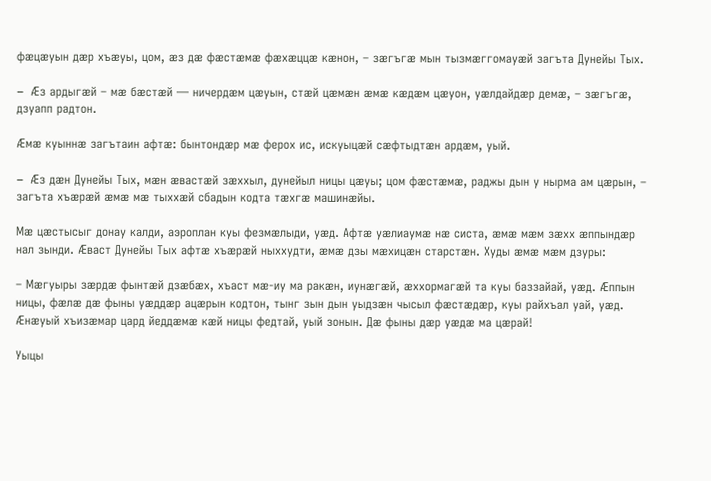фæцæуын дæр хъæуы, цом, æз дæ фæстæмæ фæхæццæ кæнон, – зæгъгæ мын тызмæггомауæй загъта Дунейы Тых.

– Æз ардыгæй – мæ бæстæй — ничердæм цæуын, стæй цæмæн æмæ кæдæм цæуон, уæлдайдæр демæ, – зæгъгæ, дзуапп радтон.

Æмæ куыннæ загътаин афтæ: бынтондæр мæ ферох ис, искуыцæй сæфтыдтæн ардæм, уый.

– Æз дæн Дунейы Тых, мæн æвастæй зæххыл, дунейыл ницы цæуы; цом фæстæмæ, раджы дын у нырма ам цæрын, – загъта хъæрæй æмæ мæ тыххæй сбадын кодта тæхгæ машинæйы.

Мæ цæстысыг донау калди, аэроплан куы фезмæлыди, уæд. Афтæ уæлиаумæ нæ систа, æмæ мæм зæхх æппындæр нал зынди. Æваст Дунейы Тых афтæ хъæрæй ныххудти, æмæ дзы мæхицæн старстæн. Худы æмæ мæм дзуры:

– Мæгуыры зæрдæ фынтæй дзæбæх, хъаст мæ-иу ма ракæн, иунæгæй, æххормагæй та куы баззайай, уæд. Æппын ницы, фæлæ дæ фыны уæддæр ацæрын кодтон, тынг зын дын уыдзæн чысыл фæстæдæр, куы райхъал уай, уæд. Æнæуый хъизæмар цард йеддæмæ кæй ницы федтай, уый зонын. Дæ фыны дæр уæдæ ма цæрай!

Уыцы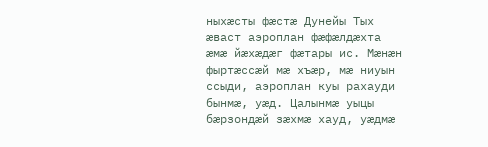ныхæсты фæстæ Дунейы Тых æваст аэроплан фæфæлдæхта æмæ йæхæдæг фæтары ис. Мæнæн фыртæссæй мæ хъæр, мæ ниуын ссыди, аэроплан куы рахауди бынмæ, уæд. Цалынмæ уыцы бæрзондæй зæхмæ хауд, уæдмæ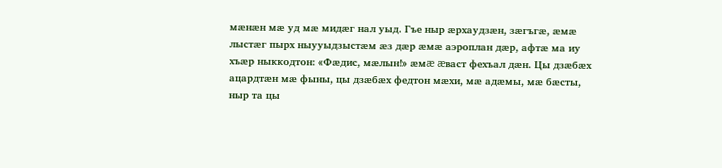мæнæн мæ уд мæ мидæг нал уыд. Гъе ныр æрхаудзæн, зæгъгæ, æмæ лыстæг пырх ныууыдзыстæм æз дæр æмæ аэроплан дæр, афтæ ма иу хъæр ныккодтон: «Фæдис, мæлын!» æмæ æваст фехъал дæн. Цы дзæбæх ацардтæн мæ фыны, цы дзæбæх федтон мæхи, мæ адæмы, мæ бæсты, ныр та цы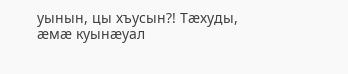уынын, цы хъусын?! Тæхуды, æмæ куынæуал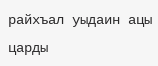райхъал уыдаин ацы царды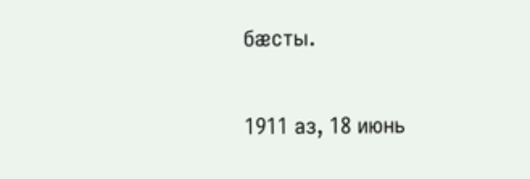бæсты.

1911 аз, 18 июнь